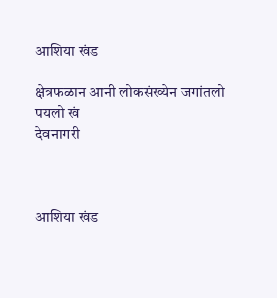आशिया खंड

क्षेत्रफळान आनी लोकसंख्येन जगांतलो पयलो खं
देवनागरी



आशिया खंड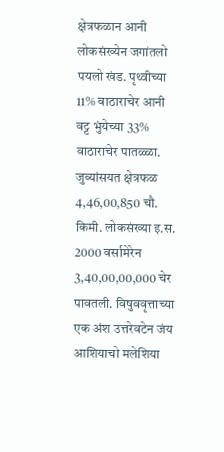क्षेत्रफळान आनी लोकसंख्येन जगांतलो पयलो खंड. पृथ्वीच्या 11% वाठाराचेर आनी वट्ट भुंयेच्या 33% वाठाराचेर पातळ्ळा. जुव्यांसयत क्षेत्रफळ 4,46,00,850 चौ. किमी. लोकसंख्या इ.स. 2000 वर्सामेरेन 3,40,00,00,000 चेर पावतली. विषुववृत्ताच्या एक अंश उत्तरेवटेन जंय आशियाचो मलेशिया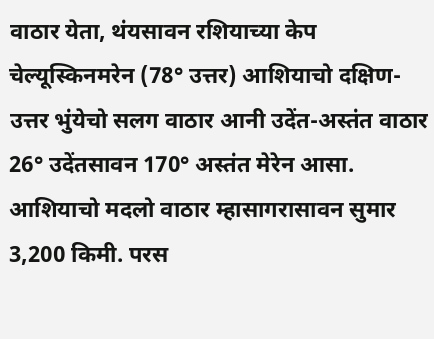वाठार येता, थंयसावन रशियाच्या केप चेल्यूस्किनमरेन (78° उत्तर) आशियाचो दक्षिण-उत्तर भुंयेचो सलग वाठार आनी उदेंत-अस्तंत वाठार 26° उदेंतसावन 170° अस्तंत मेरेन आसा. आशियाचो मदलो वाठार म्हासागरासावन सुमार 3,200 किमी. परस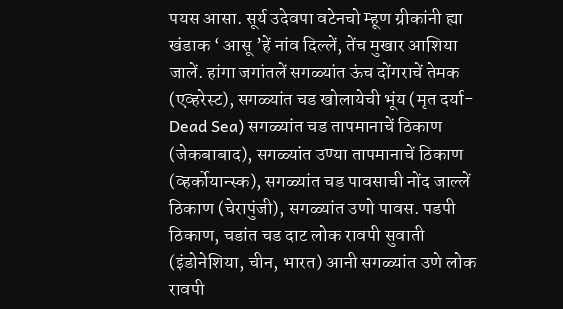पयस आसा. सूर्य उदेवपा वटेनचो म्हूण ग्रीकांनी ह्या खंडाक ‘ आसू ’हें नांव दिल्लें, तेंच मुखार आशिया जालें. हांगा जगांतलें सगळ्यांत ऊंच दोंगराचें तेमक (एव्हरेस्ट), सगळ्यांत चड खोलायेची भूंय (मृत दर्या- Dead Sea) सगळ्यांत चड तापमानाचें ठिकाण (जेकबाबाद), सगळ्यांत उण्या तापमानाचें ठिकाण (व्हर्कोयान्स्क), सगळ्यांत चड पावसाची नोंद जाल्लें ठिकाण (चेरापुंजी), सगळ्यांत उणो पावस. पडपी ठिकाण, चडांत चड दाट लोक रावपी सुवाती (इंडोनेशिया, चीन, भारत) आनी सगळ्यांत उणे लोक रावपी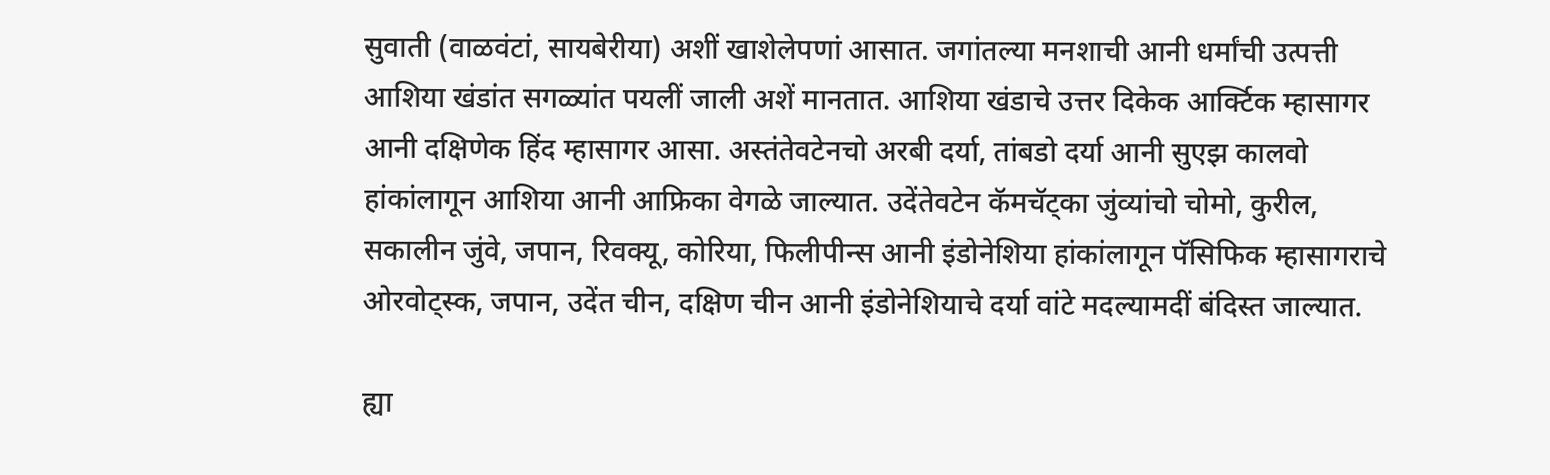सुवाती (वाळवंटां, सायबेरीया) अशीं खाशेलेपणां आसात. जगांतल्या मनशाची आनी धर्मांची उत्पत्ती आशिया खंडांत सगळ्यांत पयलीं जाली अशें मानतात. आशिया खंडाचे उत्तर दिकेक आर्क्टिक म्हासागर आनी दक्षिणेक हिंद म्हासागर आसा. अस्तंतेवटेनचो अरबी दर्या, तांबडो दर्या आनी सुएझ कालवो हांकांलागून आशिया आनी आफ्रिका वेगळे जाल्यात. उदेंतेवटेन कॅमचॅट्का जुंव्यांचो चोमो, कुरील, सकालीन जुंवे, जपान, रिवक्यू, कोरिया, फिलीपीन्स आनी इंडोनेशिया हांकांलागून पॅसिफिक म्हासागराचे ओरवोट्स्क, जपान, उदेंत चीन, दक्षिण चीन आनी इंडोनेशियाचे दर्या वांटे मदल्यामदीं बंदिस्त जाल्यात.

ह्या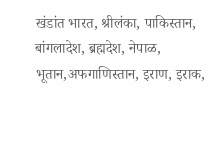खंडांत भारत, श्रीलंका, पाकिस्तान, बांगलादेश, ब्रह्मदेश, नेपाळ, भूतान,अफगाणिस्तान, इराण, इराक,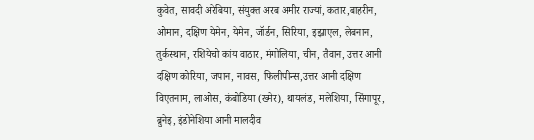कुवेत, सावदी अरेबिया, संयुक्त अरब अमीर राज्यां, कतार,बाहरीन, ओमान, दक्षिण येमेन, येमेन, जॉर्डन, सिरिया, इझ्राएल, लेबनान, तुर्कस्थान, रशियेचो कांय वाठार, मंगोलिया, चीन, तैवान, उत्तर आनी दक्षिण कोरिया, जपान, नावस, फिलीपीन्स,उत्तर आनी दक्षिण विएतनाम, लाओस, कंबोडिया (ख्मेर), थायलंड, मलेशिया, सिंगापूर, ब्रुनेइ, इंडोनेशिया आनी मालदीव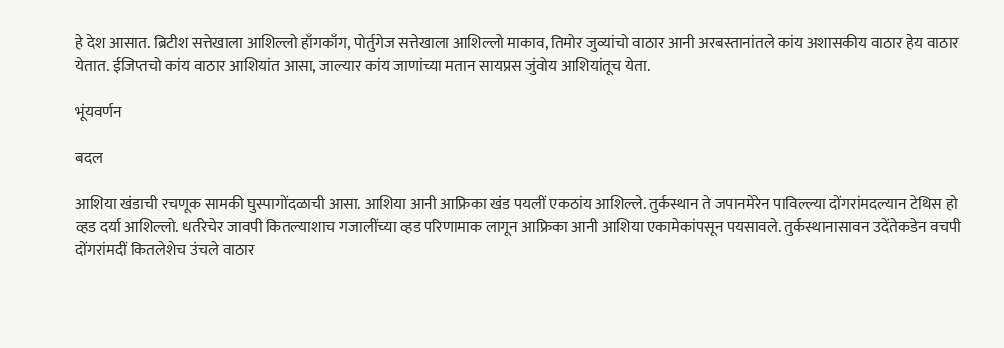हे देश आसात. ब्रिटीश सत्तेखाला आशिल्लो हाँगकाँग, पोर्तुगेज सत्तेखाला आशिल्लो माकाव, तिमोर जुव्यांचो वाठार आनी अरबस्तानांतले कांय अशासकीय वाठार हेय वाठार येतात. ईजिप्तचो कांय वाठार आशियांत आसा, जाल्यार कांय जाणांच्या मतान सायप्रस जुंवोय आशियांतूच येता.

भूंयवर्णन

बदल

आशिया खंडाची रचणूक सामकी घुस्पागोंदळाची आसा. आशिया आनी आफ्रिका खंड पयलीं एकठांय आशिल्ले. तुर्कस्थान ते जपानमेरेन पाविल्ल्या दोंगरांमदल्यान टेथिस हो व्हड दर्या आशिल्लो. धर्तरेचेर जावपी कितल्याशाच गजालींच्या व्हड परिणामाक लागून आफ्रिका आनी आशिया एकामेकांपसून पयसावले. तुर्कस्थानासावन उदेंतेकडेन वचपी दोंगरांमदीं कितलेशेच उंचले वाठार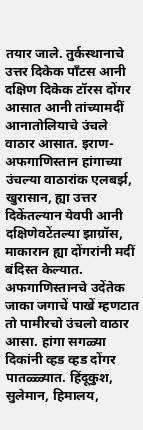तयार जाले. तुर्कस्थानाचे उत्तर दिकेक पाँटस आनी दक्षिण दिकेक टॉरस दोंगर आसात आनी तांच्यामदीं आनातोलियाचे उंचले वाठार आसात. इराण-अफगाणिस्तान हांगाच्या उंचल्या वाठारांक एलबर्झ, खुरासान, ह्या उत्तर दिकेंतल्यान येवपी आनी दक्षिणेवटेंतल्या झाग्रॉस, माकारान ह्या दोंगरांनी मदीं बंदिस्त केल्यात. अफगाणिस्तानचे उदेंतेक जाका जगाचें पाखें म्हणटात तो पामीरचो उंचलो वाठार आसा. हांगा सगळ्या दिकांनी व्हड व्हड दोंगर पातळ्ळ्यात. हिंदूकुश, सुलेमान, हिमालय,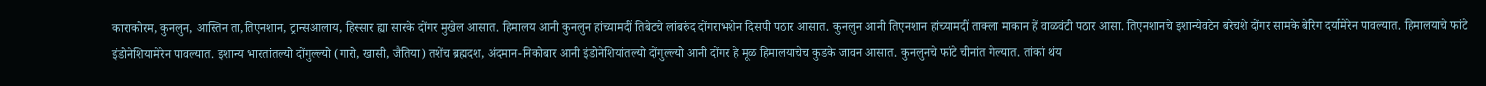काराकोरम, कुनलुन, आस्तिन ता,तिएनशान, ट्रान्सआलाय, हिस्सार ह्या सारके दोंगर मुखेल आसात. हिमालय आनी कुनलुन हांच्यामदीं तिबेटचे लांबरुंद दोंगराभशेन दिसपी पठार आसात. कुनलुन आनी तिएनशान हांच्यामदीं ताक्ला माकान हें वाळवंटी पठार आसा. तिएनशानचे इशान्येवटेन बरेचशे दोंगर सामके बेरिग दर्यामेरेन पावल्यात. हिमालयाचे फांटे इंडोनेशियामेरेन पावल्यात. इशान्य भारतांतल्यो दोंगुल्ल्यो (गारो, खासी, जैतिया) तशेंच ब्रह्मदश, अंदमान-निकोबार आनी इंडोनेशियांतल्यो दोंगुल्ल्यो आनी दोंगर हे मूळ हिमालयाचेच कुडके जावन आसात. कुनलुनचे फांटे चीनांत गेल्यात. तांकां थंय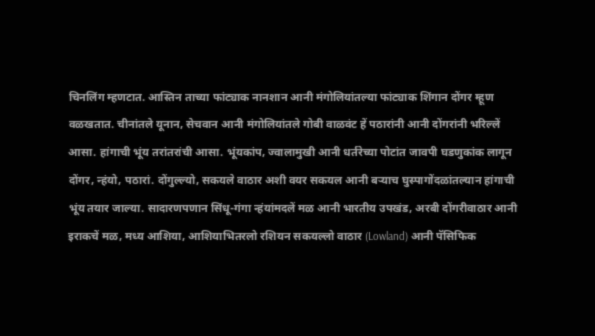चिनलिंग म्हणटात. आस्तिन ताच्या फांट्याक नानशान आनी मंगोलियांतल्या फांट्याक शिंगान दोंगर म्हूण वळखतात. चीनांतले यूनान, सेचवान आनी मंगोलियांतले गोबी वाळवंट हें पठारांनी आनी दोंगरांनी भरिल्लें आसा. हांगाची भूंय तरांतरांची आसा. भूंयकांप, ज्वालामुखी आनी धर्तरेच्या पोटांत जावपी घडणुकांक लागून दोंगर, न्हंयो, पठारां. दोंगुल्ल्यो, सकयले वाठार अशी वयर सकयल आनी बऱ्याच घुस्पागोंदळांतल्यान हांगाची भूंय तयार जाल्या. सादारणपणान सिंधू-गंगा न्हंयांमदलें मळ आनी भारतीय उपखंड, अरबी दोंगरीवाठार आनी इराकचें मळ, मध्य आशिया, आशियाभितरलो रशियन सकयल्लो वाठार (Lowland) आनी पॅसिफिक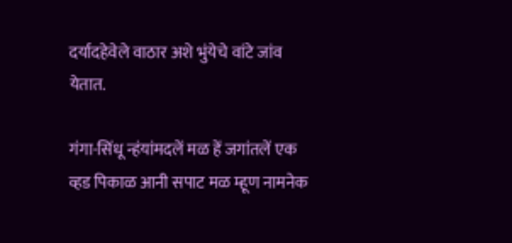दर्यादहेवेले वाठार अशे भुंयेचे वांटे जांव येतात.

गंगा-सिंधू न्हंयांमदलें मळ हें जगांतलें एक व्हड पिकाळ आनी सपाट मळ म्हूण नामनेक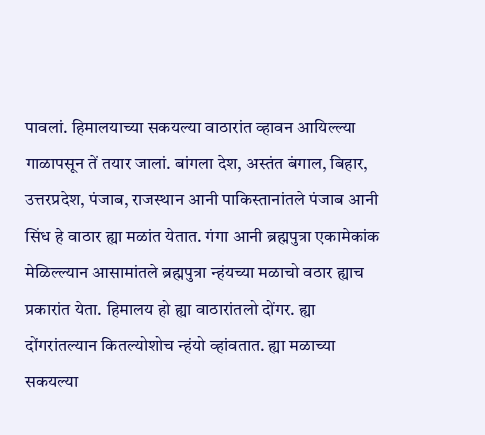पावलां. हिमालयाच्या सकयल्या वाठारांत व्हावन आयिल्ल्या गाळापसून तें तयार जालां. बांगला देश, अस्तंत बंगाल, बिहार, उत्तरप्रदेश, पंजाब, राजस्थान आनी पाकिस्तानांतले पंजाब आनी सिंध हे वाठार ह्या मळांत येतात. गंगा आनी ब्रह्मपुत्रा एकामेकांक मेळिल्ल्यान आसामांतले ब्रह्मपुत्रा न्हंयच्या मळाचो वठार ह्याच प्रकारांत येता. हिमालय हो ह्या वाठारांतलो दोंगर. ह्या दोंगरांतल्यान कितल्योशोच न्हंयो व्हांवतात. ह्या मळाच्या सकयल्या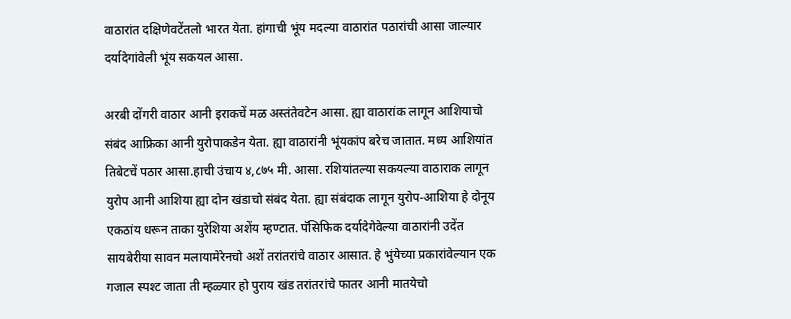वाठारांत दक्षिणेवटेंतलो भारत येता. हांगाची भूंय मदल्या वाठारांत पठारांची आसा जाल्यार दर्यादेगांवेली भूंय सकयल आसा.

अरबी दोंगरी वाठार आनी इराकचें मळ अस्तंतेवटेन आसा. ह्या वाठारांक लागून आशियाचो संबंद आफ्रिका आनी युरोपाकडेन येता. ह्या वाठारांनी भूंयकांप बरेच जातात. मध्य आशियांत तिबेटचें पठार आसा.हाची उंचाय ४,८७५ मी. आसा. रशियांतल्या सकयल्या वाठाराक लागून युरोप आनी आशिया ह्या दोन खंडाचो संबंद येता. ह्या संबंदाक लागून युरोप-आशिया हे दोनूय एकठांय धरून ताका युरेशिया अशेंय म्हण्टात. पॅसिफिक दर्यादेगेवेल्या वाठारांनी उदेंत सायबेरीया सावन मलायामेरेनचो अशें तरांतरांचे वाठार आसात. हे भुंयेच्या प्रकारांवेल्यान एक गजाल स्पश्ट जाता ती म्हळ्यार हो पुराय खंड तरांतरांचे फातर आनी मातयेचो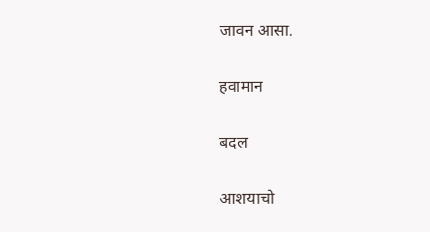जावन आसा.

हवामान

बदल

आशयाचो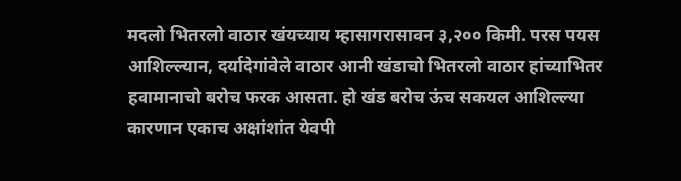मदलो भितरलो वाठार खंयच्याय म्हासागरासावन ३,२०० किमी. परस पयस आशिल्ल्यान, दर्यादेगांवेले वाठार आनी खंडाचो भितरलो वाठार हांच्याभितर हवामानाचो बरोच फरक आसता. हो खंड बरोच ऊंच सकयल आशिल्ल्या कारणान एकाच अक्षांशांत येवपी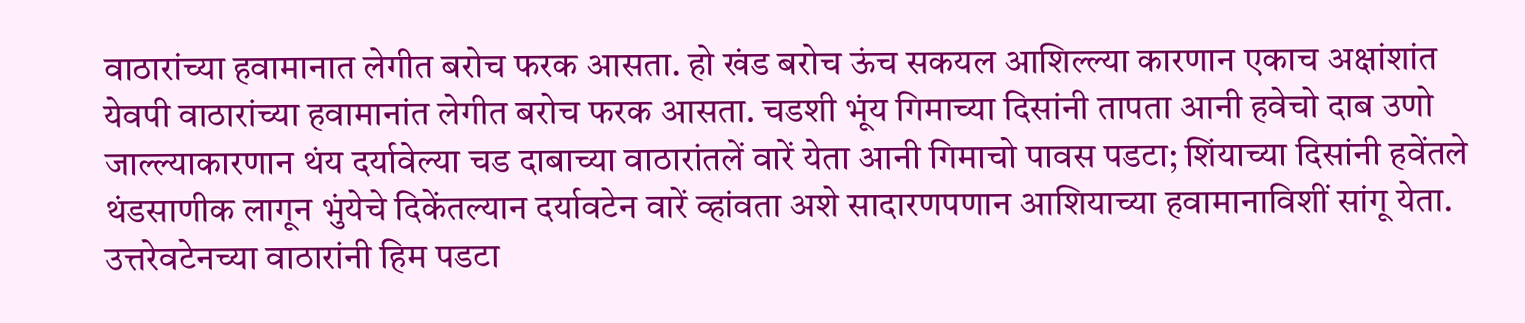वाठारांच्या हवामानात लेगीत बरोच फरक आसता. हो खंड बरोच ऊंच सकयल आशिल्ल्या कारणान एकाच अक्षांशांत येवपी वाठारांच्या हवामानांत लेगीत बरोच फरक आसता. चडशी भूंय गिमाच्या दिसांनी तापता आनी हवेचो दाब उणो जाल्ल्याकारणान थंय दर्यावेल्या चड दाबाच्या वाठारांतलें वारें येता आनी गिमाचो पावस पडटा; शिंयाच्या दिसांनी हवेंतले थंडसाणीक लागून भुंयेचे दिकेंतल्यान दर्यावटेन वारें व्हांवता अशे सादारणपणान आशियाच्या हवामानाविशीं सांगू येता. उत्तरेवटेनच्या वाठारांनी हिम पडटा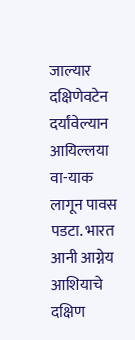जाल्यार दक्षिणेवटेन दर्यांवेल्यान आयिल्लया वा-याक लागून पावस पडटा. भारत आनी आग्नेय आशियाचे दक्षिण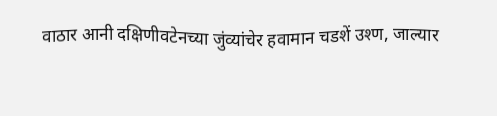वाठार आनी दक्षिणीवटेनच्या जुंव्यांचेर हवामान चडशें उश्ण, जाल्यार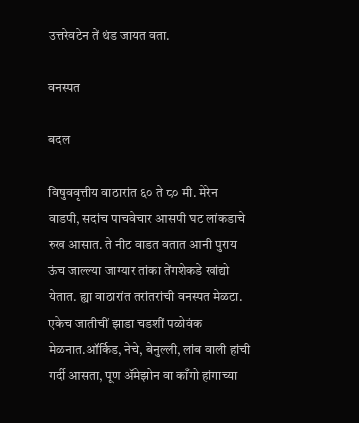उत्तरेवटेन तें थंड जायत वता.

वनस्पत

बदल

विषुववृत्तीय वाठारांत ६० ते ८० मी. मेरेन वाडपी, सदांच पाचवेचार आसपी घट लांकडाचे रुख आसात. ते नीट वाडत वतात आनी पुराय ऊंच जाल्ल्या जाग्यार तांका तेंगशेकडे खांद्यो येतात. ह्या वाठारांत तरांतरांची वनस्पत मेळटा. एकेच जातीचीं झाडा चडशीं पळोवंक मेळनात.ऑर्किड, नेचे, बेनुल्ली, लांब वाली हांची गर्दी आसता, पूण ॲमेझोन वा काँगो हांगाच्या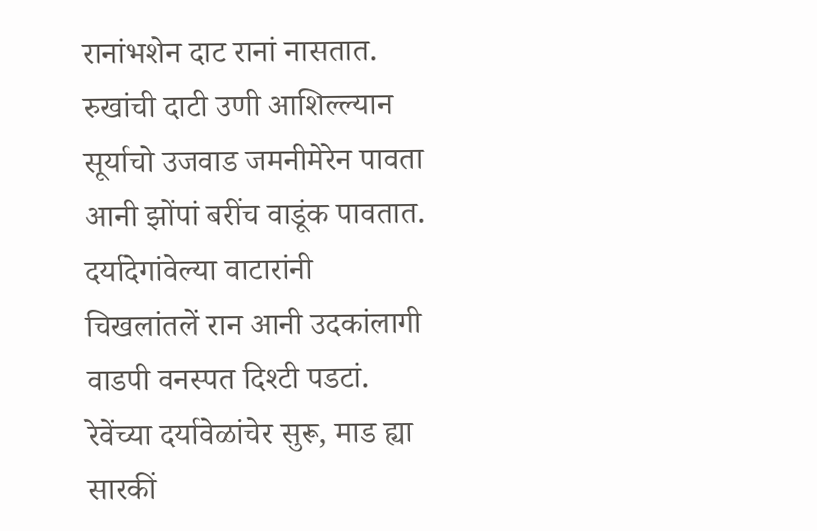रानांभशेन दाट रानां नासतात. रुखांची दाटी उणी आशिल्ल्यान सूर्याचो उजवाड जमनीमेरेन पावता आनी झोंपां बरींच वाडूंक पावतात. दर्यादेगांवेल्या वाटारांनी चिखलांतलें रान आनी उदकांलागी वाडपी वनस्पत दिश्टी पडटां. रेवेंच्या दर्यावेळांचेर सुरू, माड ह्या सारकीं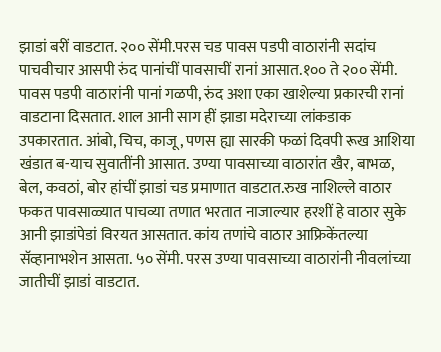झाडां बरीं वाडटात. २०० सेंमी.परस चड पावस पडपी वाठारांनी सदांच पाचवीचार आसपी रुंद पानांचीं पावसाचीं रानां आसात.१०० ते २०० सेंमी. पावस पडपी वाठारांनी पानां गळपी, रुंद अशा एका खाशेल्या प्रकारची रानां वाडटाना दिसतात. शाल आनी साग हीं झाडा मदेराच्या लांकडाक उपकारतात. आंबो, चिच, काजू, पणस ह्या सारकी फळां दिवपी रूख आशिया खंडात ब-याच सुवातींनी आसात. उण्या पावसाच्या वाठारांत खैर, बाभळ, बेल, कवठां, बोर हांचीं झाडां चड प्रमाणात वाडटात.रुख नाशिल्ले वाठार फकत पावसाळ्यात पाचव्या तणात भरतात नाजाल्यार हरशीं हे वाठार सुके आनी झाडांपेडां विरयत आसतात. कांय तणांचे वाठार आफ्रिकेंतल्या सॅव्हानाभशेन आसता. ५० सेंमी. परस उण्या पावसाच्या वाठारांनी नीवलांच्या जातीचीं झाडां वाडटात.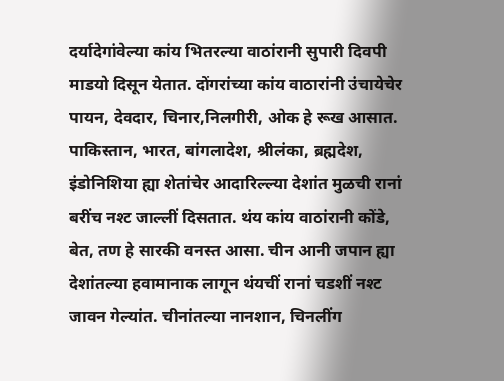दर्यादेगांवेल्या कांय भितरल्या वाठांरानी सुपारी दिवपी माडयो दिसून येतात. दोंगरांच्या कांय वाठारांनी उंचायेचेर पायन, देवदार, चिनार,निलगीरी, ओक हे रूख आसात. पाकिस्तान, भारत, बांगलादेश, श्रीलंका, ब्रह्मदेश, इंडोनिशिया ह्या शेतांचेर आदारिल्ल्या देशांत मुळची रानां बरींच नश्ट जाल्लीं दिसतात. थंय कांय वाठांरानी कोंडे, बेत, तण हे सारकी वनस्त आसा. चीन आनी जपान ह्या देशांतल्या हवामानाक लागून थंयचीं रानां चडशीं नश्ट जावन गेल्यांत. चीनांतल्या नानशान, चिनलींग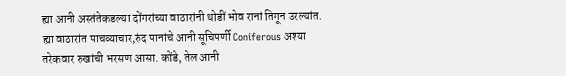ह्या आनी अस्तंतेकडल्या दोंगरांच्या वाठारांनी थोडीं भोव रानां तिगून उरल्यांत. ह्या वाठारांत पाचव्याचार,रुंद पानांचे आनी सूचिपर्णी Coniferous अश्या तरेकवार रुखांची भरसण आसा. कोंडे, तेल आनी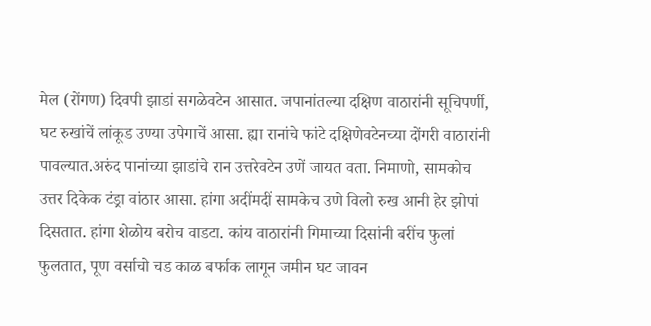मेल ‍‌(रोंगण) दिवपी झाडां सगळेवटेन आसात. जपानांतल्या दक्षिण वाठारांनी सूचिपर्णी, घट रुखांचें लांकूड उण्या उपेगाचें आसा. ह्या रानांचे फांटे दक्षिणेवटेनच्या दोंगरी वाठारांनी पावल्यात.अरुंद पानांच्या झाडांचे रान उत्तरेवटेन उणें जायत वता. निमाणो, सामकोच उत्तर दिकेक टंड‌्रा वांठार आसा. हांगा अदींमदीं सामकेच उणे विलो रुख आनी हेर झोपां दिसतात. हांगा शेळोय बरोच वाडटा. कांय वाठारांनी गिमाच्या दिसांनी बरींच फुलां फुलतात, पूण वर्साचो चड काळ बर्फाक लागून जमीन घट जावन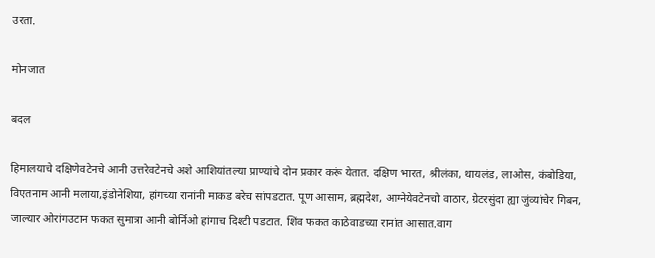उरता.

मोनजात

बदल

हिमालयाचे दक्षिणेवटेनचे आनी उत्तरेवटेनचे अशे आशियांतल्या प्राण्यांचे दोन प्रकार करूं येतात. दक्षिण भारत, श्रीलंका, थायलंड, लाओस, कंबोडिया, विएतनाम आनी मलाया,इंडोनेशिया, हांगच्या रानांनी माकड बरेच सांपडटात. पूण आसाम, ब्रह्मदेश, आग्नेयेवटेनचो वाठार, ग्रेटरसुंदा ह्या जुंव्यांचेर गिबन, जाल्यार ओरांगउटान फकत सुमात्रा आनी बोर्निओ हांगाच दिश्टी पडटात. शिंव फकत काठेवाडच्या रानांत आसात.वाग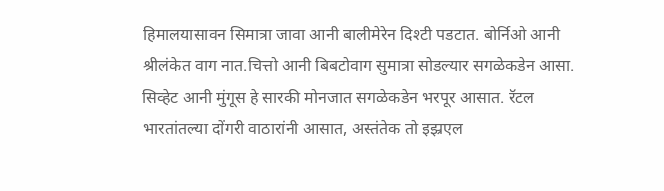हिमालयासावन सिमात्रा जावा आनी बालीमेरेन दिश्टी पडटात. बोर्निओ आनी श्रीलंकेत वाग नात.चित्तो आनी बिबटोवाग सुमात्रा सोडल्यार सगळेकडेन आसा. सिव्हेट आनी मुंगूस हे सारकी मोनजात सगळेकडेन भरपूर आसात. रॅटल भारतांतल्या दोंगरी वाठारांनी आसात, अस्तंतेक तो इझ्रएल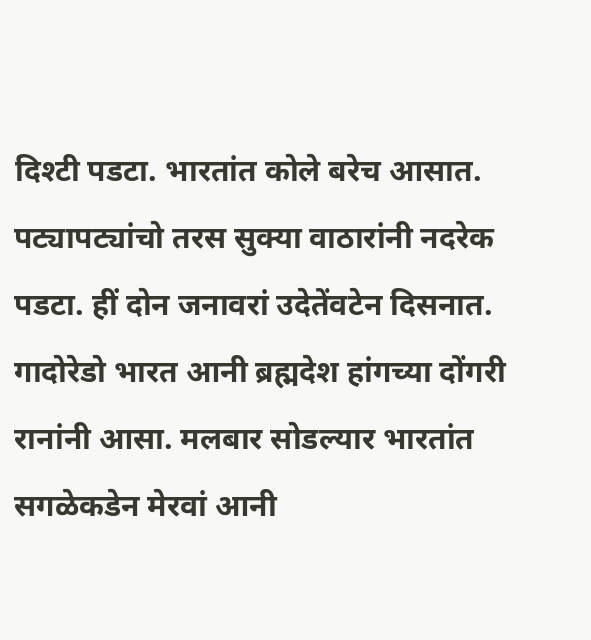दिश्टी पडटा. भारतांत कोले बरेच आसात. पट्यापट्यांचो तरस सुक्या वाठारांनी नदरेक पडटा. हीं दोन जनावरां उदेतेंवटेन दिसनात. गादोरेडो भारत आनी ब्रह्मदेश हांगच्या दोंगरी रानांनी आसा. मलबार सोडल्यार भारतांत सगळेकडेन मेरवां आनी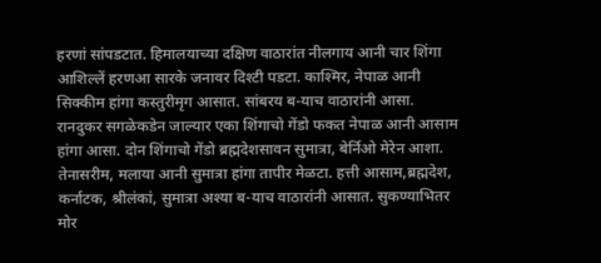हरणां सांपडटात. हिमालयाच्या दक्षिण वाठारांत नीलगाय आनी चार शिंगा आशिल्लें हरणआ सारके जनावर दिश्टी पडटा. काश्मिर, नेपाळ आनी सिक्कीम हांगा कस्तुरीमृग आसात. सांबरय ब-याच वाठारांनी आसा. रानदुकर सगळेकडेन जाल्यार एका शिंगाचो गेंडो फकत नेपाळ आनी आसाम हांगा आसा. दोन शिंगाचो गेंडो ब्रह्मदेशसावन सुमात्रा, बेर्निओ मेरेन आशा. तेनासरीम, मलाया आनी सुमात्रा हांगा तापीर मेळटा. हत्ती आसाम,ब्रह्मदेश, कर्नाटक, श्रीलंकां, सुमात्रा अश्या ब-याच वाठारांनी आसात. सुकण्याभितर मोर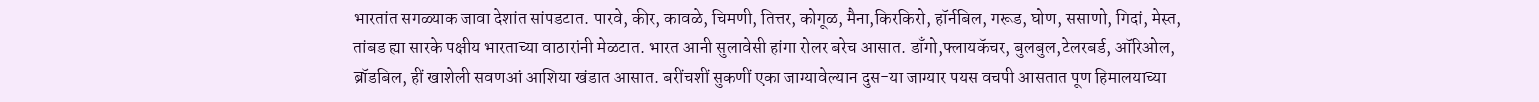भारतांत सगळ्याक जावा देशांत सांपडटात. पारवे, कीर, कावळे, चिमणी, तित्तर, कोगूळ, मैना,किरकिरो, हॉर्नबिल, गरूड, घोण, ससाणो, गिदां, मेस्त, तांबड ह्या सारके पक्षीय भारताच्या वाठारांनी मेळटात. भारत आनी सुलावेसी हांगा रोलर बरेच आसात. डाँगो,फ्लायकॅचर, बुलबुल,टेलरबर्ड, ऑरिओल, ब्रॉडबिल, हीं खाशेली सवणआं आशिया खंडात आसात. बरींचशीं सुकणीं एका जाग्यावेल्यान दुस-या जाग्यार पयस वचपी आसतात पूण हिमालयाच्या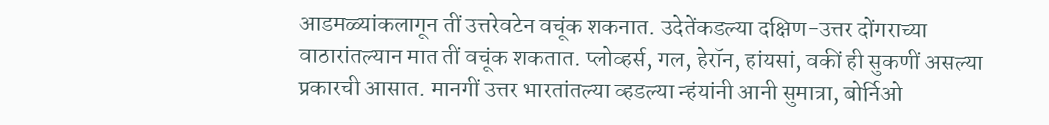आडमळ्यांकलागून तीं उत्तरेवटेन वचूंक शकनात. उदेतेंकडल्या दक्षिण-उत्तर दोंगराच्या वाठारांतल्यान मात तीं वचूंक शकतात. प्लोव्हर्स, गल, हेरॉन, हांयसां, वकीं ही सुकणीं असल्या प्रकारची आसात. मानगीं उत्तर भारतांतल्या व्हडल्या न्हंयांनी आनी सुमात्रा, बोर्निओ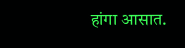हांगा आसात.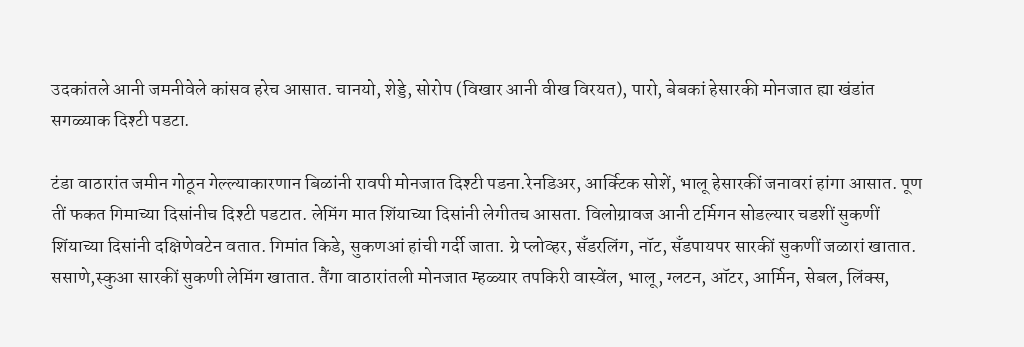उदकांतले आनी जमनीवेले कांसव हरेच आसात. चानयो, शेड्डे, सोरोप ‍‌(विखार आनी वीख विरयत), पारो, बेबकां हेसारकी मोनजात ह्या खंडांत सगळ्याक दिश्टी पडटा.

टंडा वाठारांत जमीन गोठून गेल्ल्याकारणान बिळांनी रावपी मोनजात दिश्टी पडना.रेनडिअर, आर्क्टिक सोशें, भालू हेसारकीं जनावरां हांगा आसात. पूण तीं फकत गिमाच्या दिसांनीच दिश्टी पडटात. लेमिंग मात शिंयाच्या दिसांनी लेगीतच आसता. विलोग्रावज आनी टर्मिगन सोडल्यार चडशीं सुकणीं शिंयाच्या दिसांनी दक्षिणेवटेन वतात. गिमांत किडे, सुकणआं हांची गर्दी जाता. ग्रे प्लोव्हर, सँडरलिंग, नॉट, सँडपायपर सारकीं सुकणीं जळारां खातात. ससाणे,स्कुआ सारकीं सुकणी लेमिंग खातात. तैंगा वाठारांतली मोनजात म्हळ्यार तपकिरी वास्वेंल, भालू, ग्लटन, ऑटर, आर्मिन, सेबल, लिंक्स,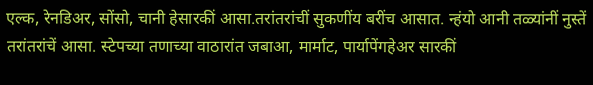एल्क, रेनडिअर, सोंसो, चानी हेसारकीं आसा.तरांतरांचीं सुकणींय बरींच आसात. न्हंयो आनी तळ्यांनीं नुस्तें तरांतरांचें आसा. स्टेपच्या तणाच्या वाठारांत जबाआ, मार्माट, पार्यापेंगहेअर सारकीं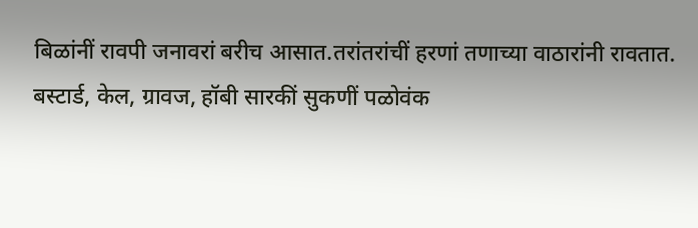बिळांनीं रावपी जनावरां बरीच आसात.तरांतरांचीं हरणां तणाच्या वाठारांनी रावतात. बस्टार्ड, केल, ग्रावज, हॉबी सारकीं सुकणीं पळोवंक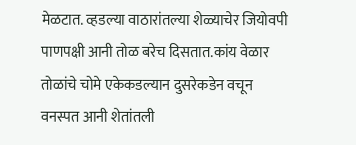मेळटात. व्हडल्या वाठारांतल्या शेळ्याचेर जियोवपी पाणपक्षी आनी तोळ बरेच दिसतात.कांय वेळार तोळांचे चोमे एकेकडल्यान दुसरेकडेन वचून वनस्पत आनी शेतांतली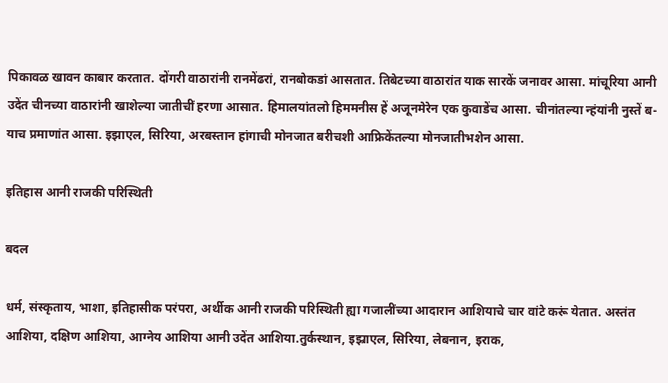पिकावळ खावन काबार करतात. दोंगरी वाठारांनी रानमेंढरां, रानबोकडां आसतात. तिबेटच्या वाठारांत याक सारकें जनावर आसा. मांचूरिया आनी उदेंत चीनच्या वाठारांनी खाशेल्या जातीचीं हरणा आसात. हिमालयांतलो हिममनीस हें अजूनमेरेन एक कुवाडेंच आसा. चीनांतल्या न्हंयांनी नुस्तें ब-याच प्रमाणांत आसा. इझाएल, सिरिया, अरबस्तान हांगाची मोनजात बरीचशी आफ्रिकेंतल्या मोनजातीभशेन आसा.

इतिहास आनी राजकी परिस्थिती

बदल

धर्म, संस्कृताय, भाशा, इतिहासीक परंपरा, अर्थीक आनी राजकी परिस्थिती ह्या गजालींच्या आदारान आशियाचे चार वांटे करूं येतात. अस्तंत आशिया, दक्षिण आशिया, आग्नेय आशिया आनी उदेंत आशिया.तुर्कस्थान, इझ्राएल, सिरिया, लेबनान, इराक,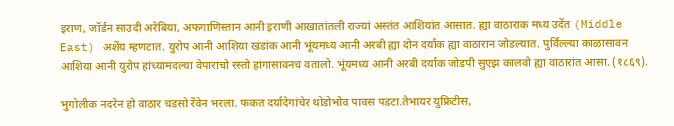इराण, जॉर्डन साउदी अरेबिया, अफगाणिस्तान आनी इराणी आखातांतली राज्यां अस्तंत आशियांत आसात. ह्या वाठाराक मध्य उदेंत (Middle East) अशेंय म्हणटात. युरोप आनी आशिया खंडांक आनी भूंयमध्य आनी अरबी ह्या दोन दर्यांक ह्या वाठारान जोडल्यात. पुर्विल्ल्या काळासावन आशिया आनी युरोप हांच्यामदल्या वेपाराचो रस्तो हांगासावनच वतालो. भूंयमध्य आनी अरबी दर्याक जोडपी सुएझ कालवो ह्या वाठारांत आसा. (१८६९).

भुगोलीक नदरेन हो वाठार चडसो रेंवेन भरला. फकत दर्यादेगांचेर थोडोभोव पावस पडटा.तेभायर युफ्रिटीस,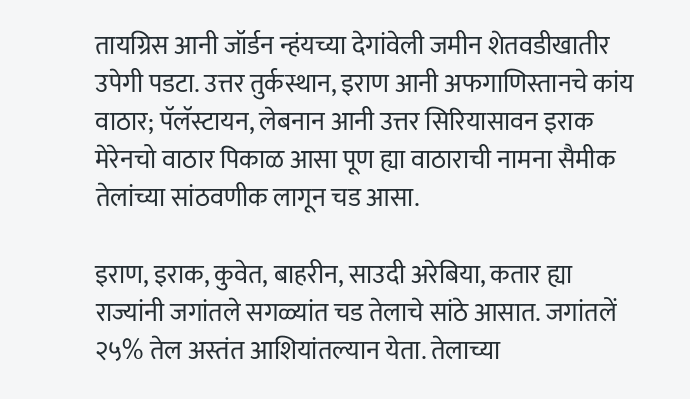तायग्रिस आनी जॉर्डन न्हंयच्या देगांवेली जमीन शेतवडीखातीर उपेगी पडटा. उत्तर तुर्कस्थान, इराण आनी अफगाणिस्तानचे कांय वाठार; पॅलॅस्टायन, लेबनान आनी उत्तर सिरियासावन इराक मेरेनचो वाठार पिकाळ आसा पूण ह्या वाठाराची नामना सैमीक तेलांच्या सांठवणीक लागून चड आसा.

इराण, इराक, कुवेत, बाहरीन, साउदी अरेबिया, कतार ह्या राज्यांनी जगांतले सगळ्यांत चड तेलाचे सांठे आसात. जगांतलें २५% तेल अस्तंत आशियांतल्यान येता. तेलाच्या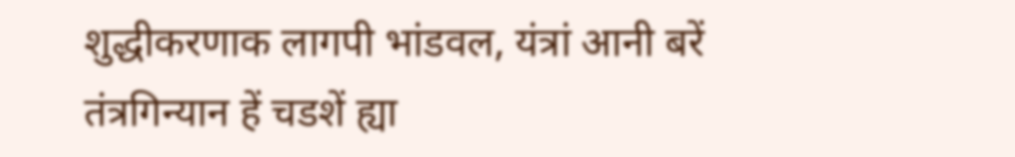शुद्धीकरणाक लागपी भांडवल, यंत्रां आनी बरें तंत्रगिन्यान हें चडशें ह्या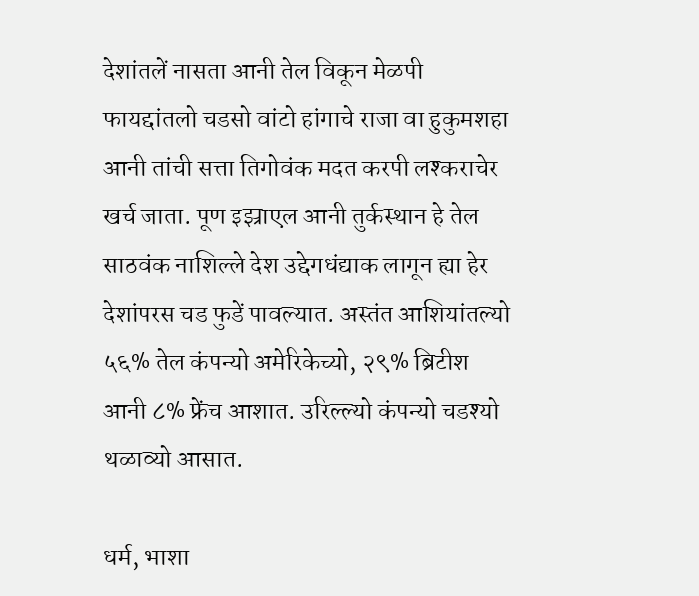देशांतलें नासता आनी तेल विकून मेळपी फायद्दांतलो चडसो वांटो हांगाचे राजा वा हुकुमशहा आनी तांची सत्ता तिगोवंक मदत करपी लश्कराचेर खर्च जाता. पूण इझ्राएल आनी तुर्कस्थान हे तेल साठवंक नाशिल्ले देश उद्देगधंद्याक लागून ह्या हेर देशांपरस चड फुडें पावल्यात. अस्तंत आशियांतल्यो ५६% तेल कंपन्यो अमेरिकेच्यो, २९% ब्रिटीश आनी ८% फ्रेंच आशात. उरिल्ल्यो कंपन्यो चडश्यो थळाव्यो आसात.

धर्म, भाशा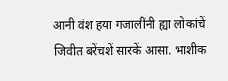आनी वंश हया गजालींनी ह्या लोकांचें जिवीत बरेंचशें सारकें आसा. भाशीक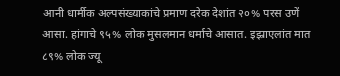आनी धार्मीक अल्पसंख्याकांचे प्रमाण दरेक देशांत २०% परस उणें आसा. हांगाचे ९५% लोक मुसलमान धर्माचे आसात. इझ्राएलांत मात ८९% लोक ज्यू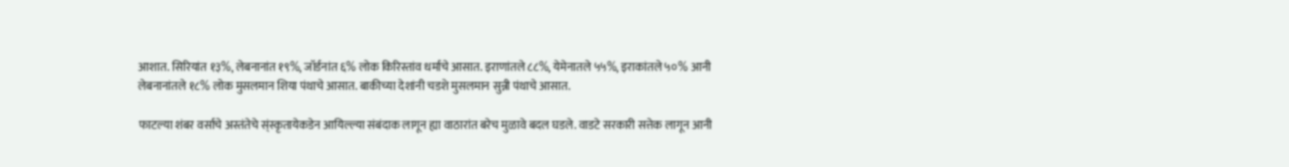आशात. सिरियांत १३%, लेबनानांत १९%, जॉर्डनांत ६% लोक किरिस्तांव धर्माचे आसात. इराणांतले ८८%, येमेनातले ५५%, इराकांतले ५०% आनी लेबनानांतले १८% लोक मुसलमान शिया पंथाचे आसात. बाकीच्या देशांनी चडशे मुसलमान सुन्नी पंथाचे आसात.

फाटल्या शंबर वर्साचे अस्तंतेचे स्ंस्कृतायेकडेन आयिल्ल्या संबंदाक लागून ह्या वाठारांत बरेच मुळावे बदल घडले. वाडटे सरकारी सत्तेक लागून आनी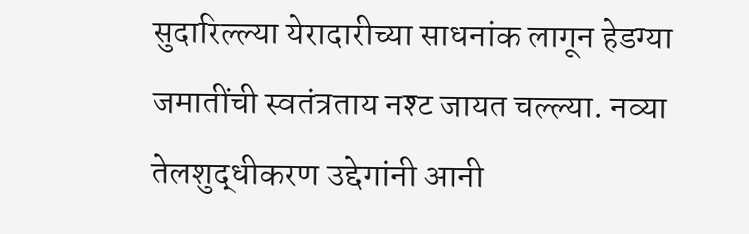सुदारिल्ल्या येरादारीच्या साधनांक लागून हेडग्या जमातींची स्वतंत्रताय नश्ट जायत चल्ल्या. नव्या तेलशुद्धीकरण उद्देगांनी आनी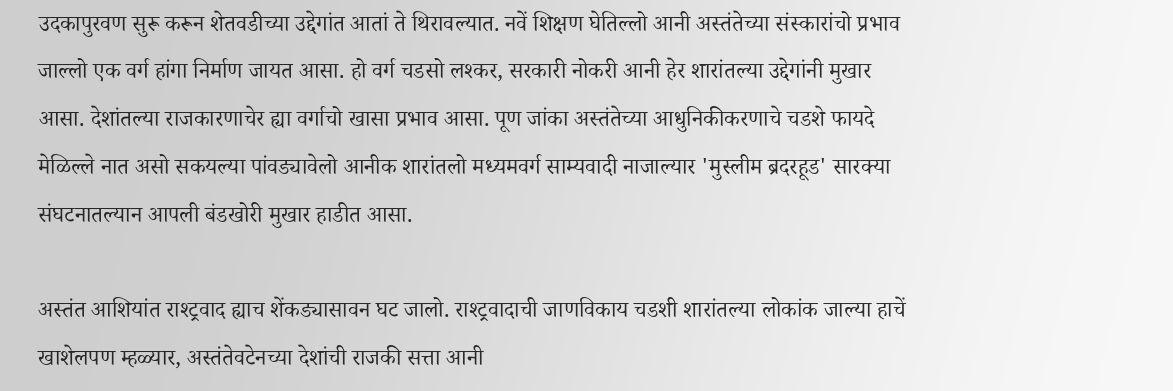उदकापुरवण सुरू करून शेतवडीच्या उद्देगांत आतां ते थिरावल्यात. नवें शिक्षण घेतिल्लो आनी अस्तंतेच्या संस्कारांचो प्रभाव जाल्लो एक वर्ग हांगा निर्माण जायत आसा. हो वर्ग चडसो लश्कर, सरकारी नोकरी आनी हेर शारांतल्या उद्देगांनी मुखार आसा. देशांतल्या राजकारणाचेर ह्या वर्गाचो खासा प्रभाव आसा. पूण जांका अस्तंतेच्या आधुनिकीकरणाचे चडशे फायदे मेळिल्ले नात असो सकयल्या पांवड्यावेलो आनीक शारांतलो मध्यमवर्ग साम्यवादी नाजाल्यार 'मुस्लीम ब्रदरहूड' सारक्या संघटनातल्यान आपली बंडखोरी मुखार हाडीत आसा.

अस्तंत आशियांत राश्ट्रवाद ह्याच शेंकड्यासावन घट जालो. राश्ट्रवादाची जाणविकाय चडशी शारांतल्या लोकांक जाल्या हाचें खाशेलपण म्हळ्यार, अस्तंतेवटेनच्या देशांची राजकी सत्ता आनी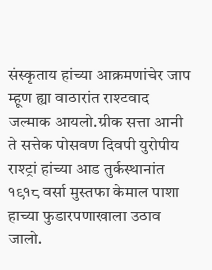संस्कृताय हांच्या आक्रमणांचेर जाप म्हूण ह्या वाठारांत राश्टवाद जल्माक आयलो.ग्रीक सत्ता आनी ते सत्तेक पोसवण दिवपी युरोपीय राश्ट्रां हांच्या आड तुर्कस्थानांत १९१८ वर्सा मुस्तफा केमाल पाशा हाच्या फुडारपणाखाला उठाव जालो.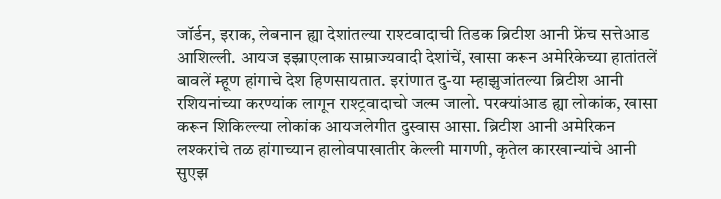जॉर्डन, इराक, लेबनान ह्या देशांतल्या राश्टवादाची तिडक ब्रिटीश आनी फ्रेंच सत्तेआड आशिल्ली. आयज इझ्राएलाक साम्राज्यवादी देशांचें, खासा करून अमेरिकेच्या हातांतलें बावलें म्हूण हांगाचे देश हिणसायतात. इरांणात दु-या म्हाझुजांतल्या ब्रिटीश आनी रशियनांच्या करण्यांक लागून राश्ट्रवादाचो जल्म जालो. परक्यांआड ह्या लोकांक, खासा करून शिकिल्ल्या लोकांक आयजलेगीत दुस्वास आसा. ब्रिटीश आनी अमेरिकन लश्करांचे तळ हांगाच्यान हालोवपाखातीर केल्ली मागणी, कृतेल कारखान्यांचे आनी सुएझ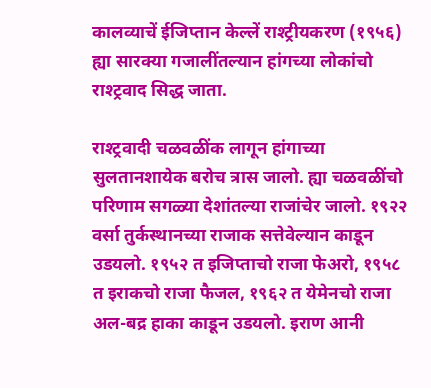कालव्याचें ईजिप्तान केल्लें राश्ट्रीयकरण (१९५६) ह्या सारक्या गजालींतल्यान हांगच्या लोकांचो राश्ट्रवाद सिद्ध जाता.

राश्ट्रवादी चळवळींक लागून हांगाच्या सुलतानशायेक बरोच त्रास जालो. ह्या चळवळींचो परिणाम सगळ्या देशांतल्या राजांचेर जालो. १९२२ वर्सा तुर्कस्थानच्या राजाक सत्तेवेल्यान काडून उडयलो. १९५२ त इजिप्ताचो राजा फेअरो, १९५८ त इराकचो राजा फैजल, १९६२ त येमेनचो राजा अल-बद्र हाका काडून उडयलो. इराण आनी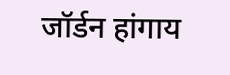जॉर्डन हांगाय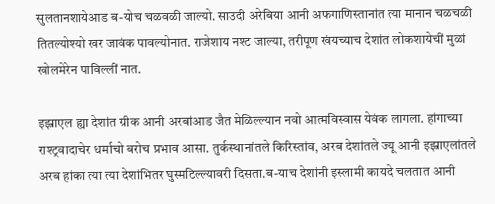सुलतानशायेआड ब-योच चळवळी जाल्यो. साउदी अरेबिया आनी अफगाणिस्तानांत त्या मानान चळचळी तितल्योश्यो खर जावंक पावल्योनात. राजेशाय नश्ट जाल्या, तरीपूण खंयच्याच देशांत लोकशायेचीं मुळां खोलमेरेन पाविल्लीं नात.

इझ्राएल ह्या देशांत ग्रीक आनी अरबांआड जैत मेळिल्ल्यान नवो आत्मविस्वास येवंक लागला. हांगाच्या राश्ट्रवादाचेर धर्माचो बरोच प्रभाव आसा. तुर्कस्थानांतले किरिस्तांव, अरब देशांतले ज्यू आनी इझ्राएलांतले अरब हांका त्या त्या देशांभितर घुस्मटिल्ल्यावरी दिसता.ब-याच देशांनी इस्लामी कायदे चलतात आनी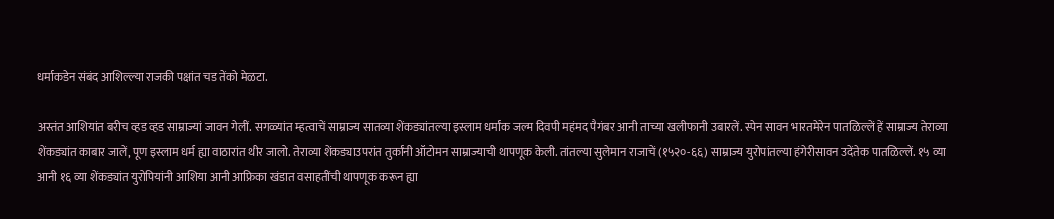धर्माकडेन संबंद आशिल्ल्या राजकी पक्षांत चड तेंको मेळटा.

अस्तंत आशियांत बरीच व्हड व्हड साम्राज्यां जावन गेलीं. सगळ्यांत म्हत्वाचें साम्राज्य सातव्या शेंकड्यांतल्या इस्लाम धर्मांक जल्म दिवपी महंमद पैगंबर आनी ताच्या खलीफानी उबारलें. स्पेन सावन भारतमेरेन पातळिल्लें हें साम्राज्य तेराव्या शेंकड्यांत काबार जालें, पूण इस्लाम धर्म ह्या वाठारांत थीर जालो. तेराव्या शेंकड्याउपरांत तुर्कांनी ऑटोमन साम्राज्याची थापणूक केली. तांतल्या सुलेमान राजाचें (१५२०-६६) साम्राज्य युरोपांतल्या हंगेरीसावन उदेंतेक पातळिल्लें. १५ व्या आनी १६ व्या शेंकड्यांत युरोपियांनी आशिया आनी आफ्रिका खंडात वसाहतींची थापणूक करून ह्या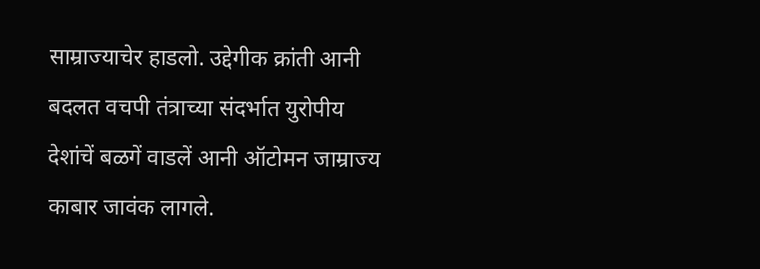साम्राज्याचेर हाडलो. उद्देगीक क्रांती आनी बदलत वचपी तंत्राच्या संदर्भात युरोपीय देशांचें बळगें वाडलें आनी ऑटोमन जाम्राज्य काबार जावंक लागले.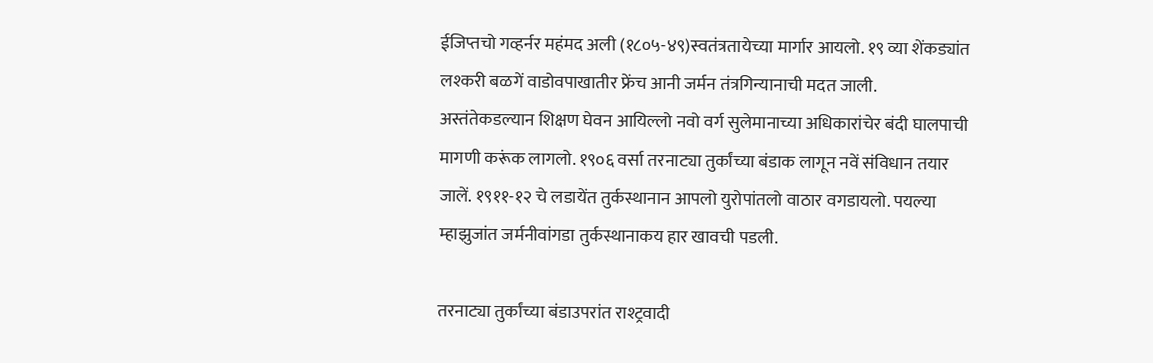ईजिप्तचो गव्हर्नर महंमद अली (१८०५-४९)स्वतंत्रतायेच्या मार्गार आयलो. १९ व्या शेंकड्यांत लश्करी बळगें वाडोवपाखातीर फ्रेंच आनी जर्मन तंत्रगिन्यानाची मदत जाली. अस्तंतेकडल्यान शिक्षण घेवन आयिल्लो नवो वर्ग सुलेमानाच्या अधिकारांचेर बंदी घालपाची मागणी करूंक लागलो. १९०६ वर्सा तरनाट्या तुर्कांच्या बंडाक लागून नवें संविधान तयार जालें. १९११-१२ चे लडायेंत तुर्कस्थानान आपलो युरोपांतलो वाठार वगडायलो. पयल्या म्हाझुजांत जर्मनीवांगडा तुर्कस्थानाकय हार खावची पडली.

तरनाट्या तुर्कांच्या बंडाउपरांत राश्ट्रवादी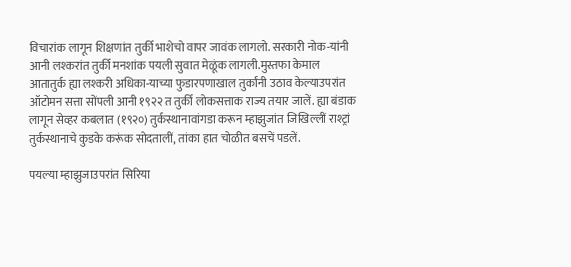विचारांक लागून शिक्षणांत तुर्की भाशेचो वापर जावंक लागलो. सरकारी नोक-यांनी आनी लश्करांत तुर्की मनशांक पयली सुवात मेळूंक लागली.मुस्तफा केमाल आतातुर्क ह्या लश्करी अधिका-याच्या फुडारपणाखाल तुर्कांनी उठाव केल्याउपरांत ऑटोमन सत्ता सोंपली आनी १९२२ त तुर्की लोकसत्ताक राज्य तयार जालें. ह्या बंडाक लागून सेव्हर कबलात (१९२०) तुर्कस्थानावांगडा करून म्हाझुजांत जिखिल्लीं राश्ट्रां तुर्कस्थानाचे कुडके करूंक सोदतालीं, तांका हात चोळीत बसचें पडलें.

पयल्या म्हाझुजाउपरांत सिरिया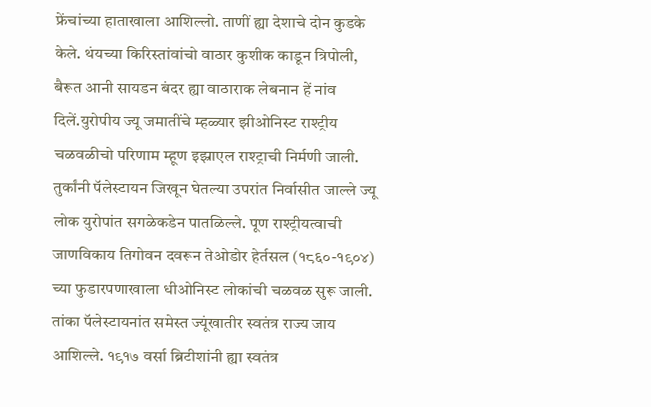फ्रेंचांच्या हाताखाला आशिल्लो. ताणीं ह्या देशाचे दोन कुडके केले. थंयच्या किरिस्तांवांचो वाठार कुशीक काडून त्रिपोली, बैरूत आनी सायडन बंदर ह्या वाठाराक लेबनान हें नांव दिलें.युरोपीय ज्यू जमातींचे म्हळ्यार झीओनिस्ट राश्ट्रीय चळवळीचो परिणाम म्हूण इझ्राएल राश्ट्राची निर्मणी जाली. तुर्कांनी पॅलेस्टायन जिखून घेतल्या उपरांत निर्वासीत जाल्ले ज्यू लोक युरोपांत सगळेकडेन पातळिल्ले. पूण राश्ट्रीयत्वाची जाणविकाय तिगोवन दवरून तेओडोर हेर्तसल (१८६०-१९०४) च्या फुडारपणाखाला धीओनिस्ट लोकांची चळवळ सुरू जाली. तांका पॅलेस्टायनांत समेस्त ज्यूंखातीर स्वतंत्र राज्य जाय आशिल्ले. १९१७ वर्सा ब्रिटीशांनी ह्या स्वतंत्र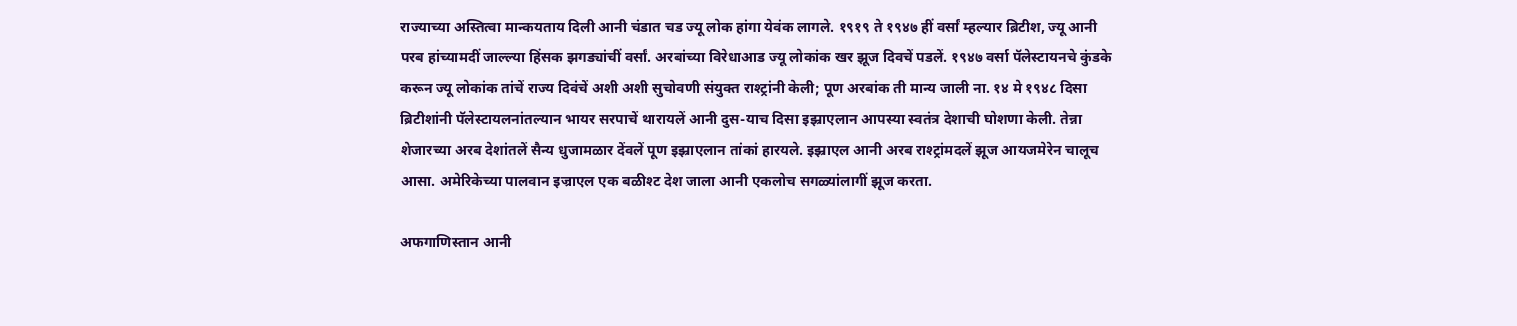राज्याच्या अस्तित्वा मान्कयताय दिली आनी चंडात चड ज्यू लोक हांगा येवंक लागले. १९१९ ते १९४७ हीं वर्सां म्हल्यार ब्रिटीश, ज्यू आनी परब हांच्यामदीं जाल्ल्या हिंसक झगड्यांचीं वर्सां. अरबांच्या विरेधाआड ज्यू लोकांक खर झूज दिवचें पडलें. १९४७ वर्सा पॅलेस्टायनचे कुंडके करून ज्यू लोकांक तांचें राज्य दिवंचें अशी अशी सुचोवणी संयुक्त राश्ट्रांनी केली; पूण अरबांक ती मान्य जाली ना. १४ मे १९४८ दिसा ब्रिटीशांनी पॅलेस्टायलनांतल्यान भायर सरपाचें थारायलें आनी दुस-याच दिसा इझ्राएलान आपस्या स्वतंत्र देशाची घोशणा केली. तेन्ना शेजारच्या अरब देशांतलें सैन्य धुजामळार देंवलें पूण इझ्राएलान तांकां हारयले. इझ्राएल आनी अरब राश्ट्रांमदलें झूज आयजमेरेन चालूच आसा. अमेरिकेच्या पालवान इज्राएल एक बळीश्ट देश जाला आनी एकलोच सगळ्यांलागीं झूज करता.

अफगाणिस्तान आनी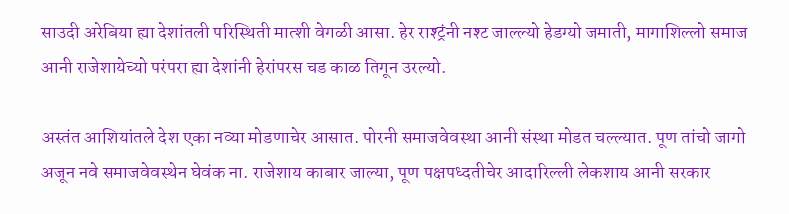साउदी अरेबिया ह्या देशांतली परिस्थिती मात्शी वेगळी आसा. हेर राश्ट्रंनी नश्ट जाल्ल्यो हेडग्यो जमाती, मागाशिल्लो समाज आनी राजेशायेच्यो परंपरा ह्या देशांनी हेरांपरस चड काळ तिगून उरल्यो.

अस्तंत आशियांतले देश एका नव्या मोडणाचेर आसात. पोरनी समाजवेवस्था आनी संस्था मोडत चल्ल्यात. पूण तांचो जागो अजून नवे समाजवेवस्थेन घेवंक ना. राजेशाय काबार जाल्या, पूण पक्षपध्दतीचेर आदारिल्ली लेकशाय आनी सरकार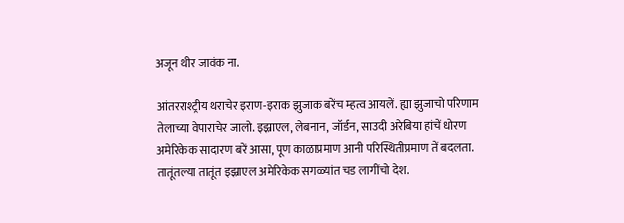अजून थीर जावंक ना.

आंतरराश्ट्रीय थराचेर इराण-इराक झुजाक बरेंच म्हत्व आयलें. ह्या झुजाचो परिणाम तेलाच्या वेपाराचेर जालो. इझ्राएल, लेबनान, जॉर्डन, साउदी अरेबिया हांचें धोरण अमेरिकेक सादारण बरें आसा, पूण काळाप्रमाण आनी परिस्थितीप्रमाण तें बदलता. तातूंतल्या तातूंत इझ्राएल अमेरिकेक सगळ्यांत चड लागींचो देश.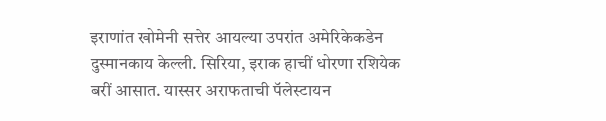इराणांत खोमेनी सत्तेर आयल्या उपरांत अमेरिकेकडेन दुस्मानकाय केल्ली. सिरिया, इराक हाचीं धोरणा रशियेक बरीं आसात. यास्सर अराफताची पॅलेस्टायन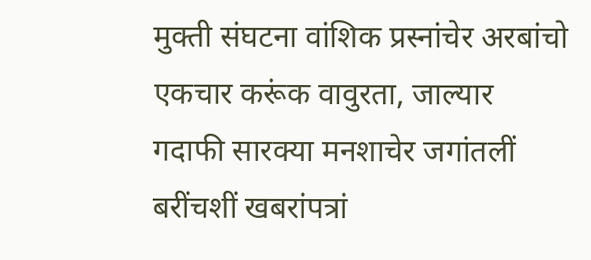मुक्ती संघटना वांशिक प्रस्नांचेर अरबांचो एकचार करूंक वावुरता, जाल्यार गदाफी सारक्या मनशाचेर जगांतलीं बरींचशीं खबरांपत्रां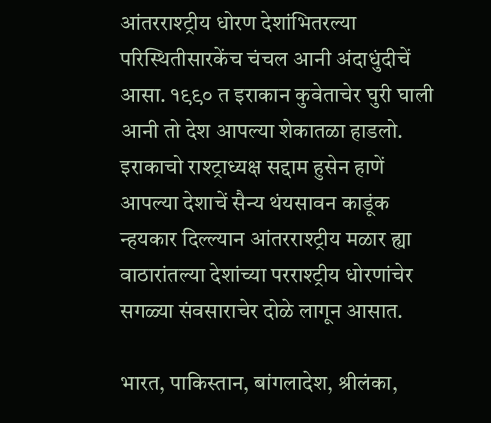आंतरराश्ट्रीय धोरण देशांभितरल्या परिस्थितीसारकेंच चंचल आनी अंदाधुंदीचें आसा. १९९० त इराकान कुवेताचेर घुरी घाली आनी तो देश आपल्या शेकातळा हाडलो. इराकाचो राश्ट्राध्यक्ष सद्दाम हुसेन हाणें आपल्या देशाचें सैन्य थंयसावन काडूंक न्हयकार दिल्ल्यान आंतरराश्ट्रीय मळार ह्या वाठारांतल्या देशांच्या परराश्ट्रीय धोरणांचेर सगळ्या संवसाराचेर दोळे लागून आसात.

भारत, पाकिस्तान, बांगलादेश, श्रीलंका,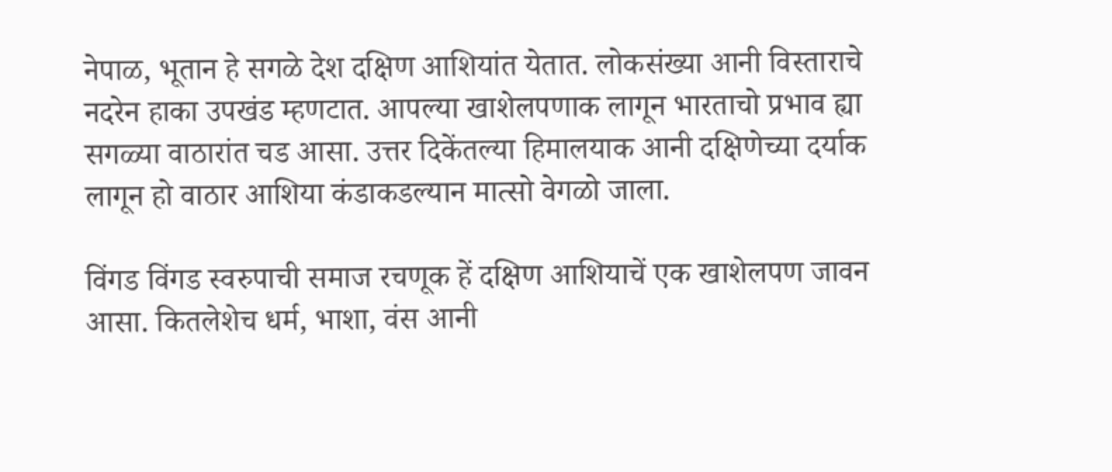नेपाळ, भूतान हे सगळे देश दक्षिण आशियांत येतात. लोकसंख्या आनी विस्ताराचे नदरेन हाका उपखंड म्हणटात. आपल्या खाशेलपणाक लागून भारताचो प्रभाव ह्या सगळ्या वाठारांत चड आसा. उत्तर दिकेंतल्या हिमालयाक आनी दक्षिणेच्या दर्याक लागून हो वाठार आशिया कंडाकडल्यान मात्सो वेगळो जाला.

विंगड विंगड स्वरुपाची समाज रचणूक हें दक्षिण आशियाचें एक खाशेलपण जावन आसा. कितलेशेच धर्म, भाशा, वंस आनी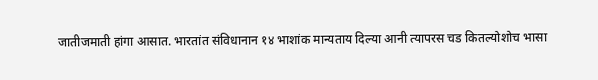जातीजमाती हांगा आसात. भारतांत संविधानान १४ भाशांक मान्यताय दिल्या आनी त्यापरस चड कितल्योशोच भासा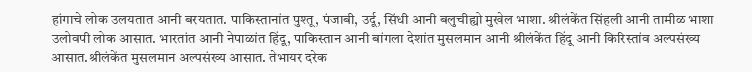हांगाचे लोक उलयतात आनी बरयतात. पाकिस्तानांत पुश्तू, पंजाबी, उर्दू, सिंधी आनी बलुचीह्यो मुखेल भाशा. श्रीलंकेंत सिंहली आनी तामीळ भाशा उलोवपी लोक आसात. भारतांत आनी नेपाळांत हिंदू, पाकिस्तान आनी बांगला देशांत मुसलमान आनी श्रीलंकेंत हिंदू आनी किरिस्तांव अल्पसंख्य आसात.श्रीलंकेंत मुसलमान अल्पसंख्य आसात. तेभायर दरेक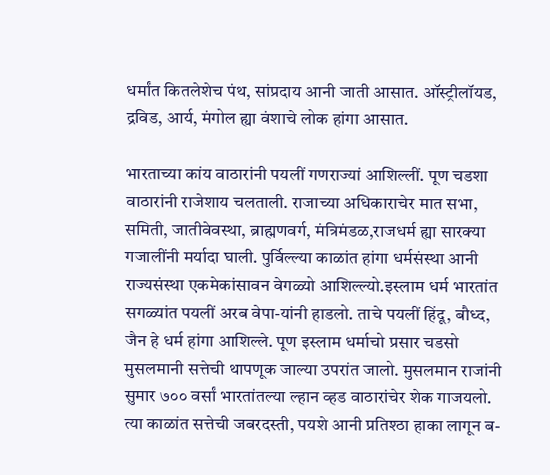धर्मांत कितलेशेच पंथ, सांप्रदाय आनी जाती आसात. ऑस्ट्रीलॉयड, द्रविड, आर्य, मंगोल ह्या वंशाचे लोक हांगा आसात.

भारताच्या कांय वाठारांनी पयलीं गणराज्यां आशिल्लीं. पूण चडशा वाठारांनी राजेशाय चलताली. राजाच्या अधिकाराचेर मात सभा, समिती, जातीवेवस्था, ब्राह्मणवर्ग, मंत्रिमंडळ,राजधर्म ह्या सारक्या गजालींनी मर्यादा घाली. पुर्विल्ल्या काळांत हांगा धर्मसंस्था आनी राज्यसंस्था एकमेकांसावन वेगळ्यो आशिल्ल्यो.इस्लाम धर्म भारतांत सगळ्यांत पयलीं अरब वेपा-यांनी हाडलो. ताचे पयलीं हिंदू, बौध्द, जैन हे धर्म हांगा आशिल्ले. पूण इस्लाम धर्माचो प्रसार चडसो मुसलमानी सत्तेची थापणूक जाल्या उपरांत जालो. मुसलमान राजांनी सुमार ७०० वर्सां भारतांतल्या ल्हान व्हड वाठारांचेर शेक गाजयलो. त्या काळांत सत्तेची जबरदस्ती, पयशे आनी प्रतिश्ठा हाका लागून ब-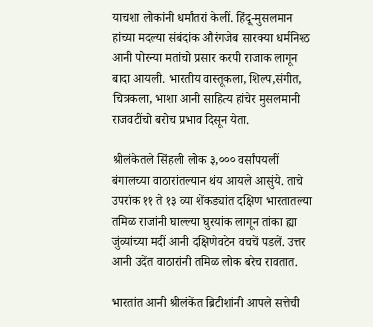याचशा लोकांनी धर्मांतरां केलीं. हिंदू-मुसलमान हांच्या मदल्या संबंदांक औरंगजेब सारक्या धर्मनिश्ठ आनी पोरन्या मतांचो प्रसार करपी राजाक लागून बादा आयली. भारतीय वास्तूकला, शिल्प,संगीत, चित्रकला, भाशा आनी साहित्य हांचेर मुसलमानी राजवटींचो बरोच प्रभाव दिसून येता.

श्रीलंकेतले सिंहली लोक ३,००० वर्सांपयलीं बंगालच्या वाठारांतल्यान थंय आयले आसुंये. ताचे उपरांक ११ ते १३ व्या शेंकड्यांत दक्षिण भारतातल्या तमिळ राजांनी घाल्ल्या घुरयांक लागून तांका ह्या जुंव्यांच्या मदीं आनी दक्षिणेवटेन वचचें पडलें. उत्तर आनी उदेंत वाठारांनी तमिळ लोक बरेच रावतात.

भारतांत आनी श्रीलंकेंत ब्रिटीशांनी आपले सत्तेची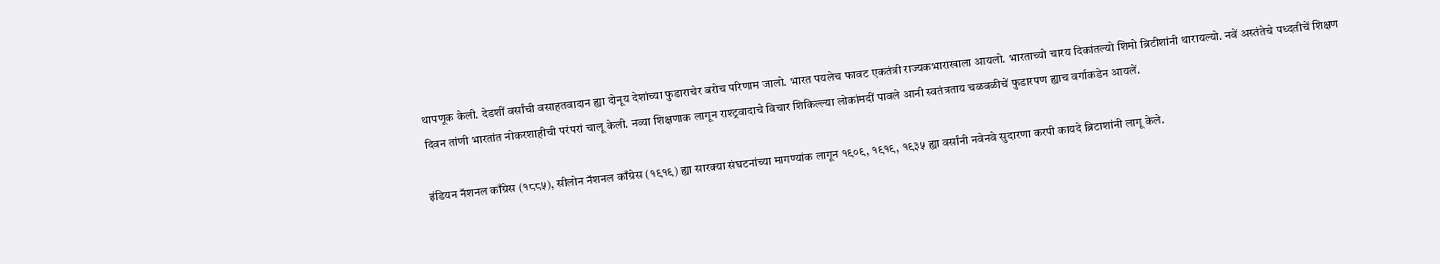थापणूक केली. देडशीं वर्सांची वसाहतवादान ह्या दोनूय देशांच्या फुडाराचेर बरोच परिणाम जालो. भारत पयलेच फावट एकतंत्री राज्यकभाराखाला आयलो. भारताच्यो चारय दिकांतल्यो शिमो ब्रिटीशांनी थारायल्यो. नवें अस्तंतेचे पध्दतीचें शिक्षण दिवन तांणी भारतांत नोकरशाहीची परंपरां चालू केली. नव्या शिक्षणाक लागून राश्ट्रवादाचे विचार शिकिल्ल्या लोकांमदीं पावले आनी स्वतंत्रताय चळवळीचें फुडारपण ह्याच वर्गाकडेन आयलें.

इंडियन नॅशनल काँग्रेस (१८८५), सीलोन नॅशनल काँग्रेस (१९१९) ह्या सारक्या संघटनांच्या मागण्यांक लागून १९०९, १९१९, १९३५ ह्या वर्सांनी नवेनवे सुदारणा करपी कायदे ब्रिटाशांनी लागू केले.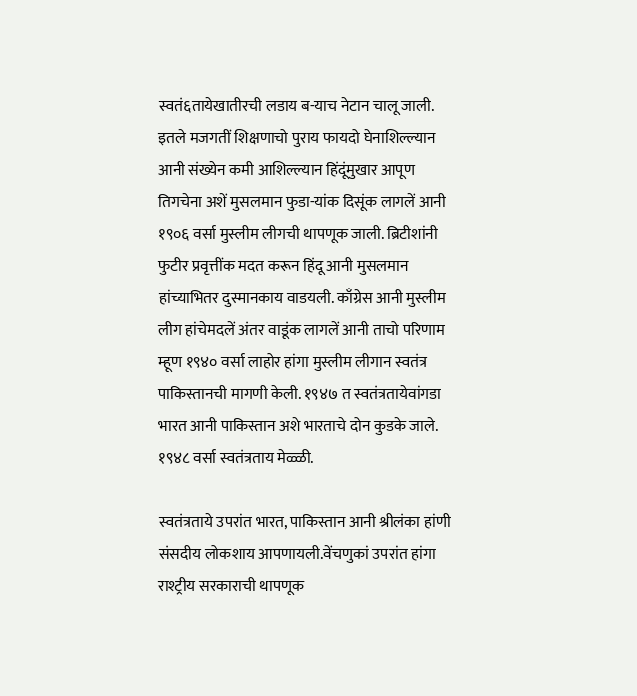स्वतं६तायेखातीरची लडाय ब-याच नेटान चालू जाली. इतले मजगतीं शिक्षणाचो पुराय फायदो घेनाशिल्ल्यान आनी संख्येन कमी आशिल्ल्यान हिंदूंमुखार आपूण तिगचेना अशें मुसलमान फुडा-यांक दिसूंक लागलें आनी १९०६ वर्सा मुस्लीम लीगची थापणूक जाली. ब्रिटीशांनी फुटीर प्रवृत्तींक मदत करून हिंदू आनी मुसलमान हांच्याभितर दुस्मानकाय वाडयली. काँग्रेस आनी मुस्लीम लीग हांचेमदलें अंतर वाडूंक लागलें आनी ताचो परिणाम म्हूण १९४० वर्सा लाहोर हांगा मुस्लीम लीगान स्वतंत्र पाकिस्तानची मागणी केली. १९४७ त स्वतंत्रतायेवांगडा भारत आनी पाकिस्तान अशे भारताचे दोन कुडके जाले. १९४८ वर्सा स्वतंत्रताय मेळ्ळी.

स्वतंत्रताये उपरांत भारत, पाकिस्तान आनी श्रीलंका हांणी संसदीय लोकशाय आपणायली.वेंचणुकां उपरांत हांगा राश्ट्रीय सरकाराची थापणूक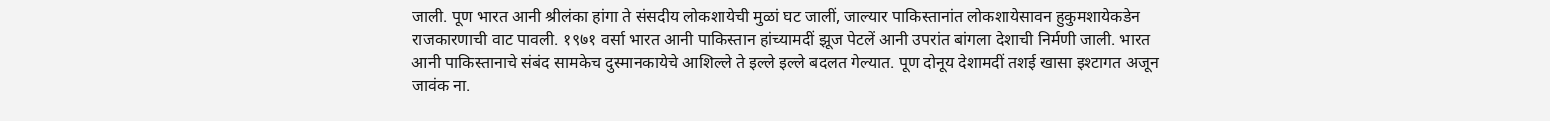जाली. पूण भारत आनी श्रीलंका हांगा ते संसदीय लोकशायेची मुळां घट जालीं, जाल्यार पाकिस्तानांत लोकशायेसावन हुकुमशायेकडेन राजकारणाची वाट पावली. १९७१ वर्सा भारत आनी पाकिस्तान हांच्यामदीं झूज पेटलें आनी उपरांत बांगला देशाची निर्मणी जाली. भारत आनी पाकिस्तानाचे संबंद सामकेच दुस्मानकायेचे आशिल्ले ते इल्ले इल्ले बदलत गेल्यात. पूण दोनूय देशामदीं तशई खासा इश्टागत अजून जावंक ना.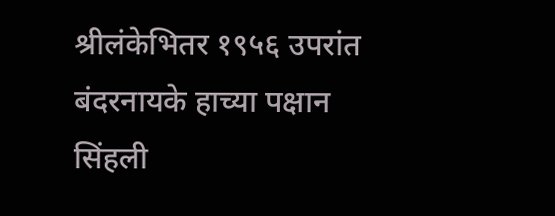श्रीलंकेभितर १९५६ उपरांत बंदरनायके हाच्या पक्षान सिंहली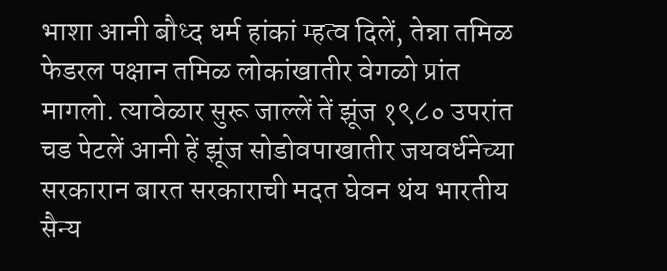भाशा आनी बौध्द धर्म हांकां म्हत्व दिलें, तेन्ना तमिळ फेडरल पक्षान तमिळ लोकांखातीर वेगळो प्रांत मागलो. त्यावेळार सुरू जाल्लें तें झूंज १९८० उपरांत चड पेटलें आनी हें झूंज सोडोवपाखातीर जयवर्धनेच्या सरकारान बारत सरकाराची मदत घेवन थंय भारतीय सैन्य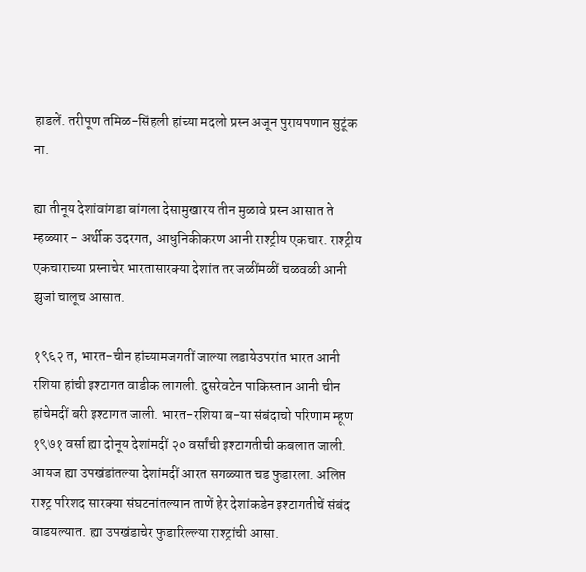हाडलें. तरीपूण तमिळ-सिंहली हांच्या मदलो प्रस्न अजून पुरायपणान सुटूंक ना.

ह्या तीनूय देशांवांगडा बांगला देसामुखारय तीन मुळावे प्रस्न आसात ते म्हळ्यार - अर्थीक उदरगत, आधुनिकीकरण आनी राश्ट्रीय एकचार. राश्ट्रीय एकचाराच्या प्रस्नाचेर भारतासारक्या देशांत तर जळींमळीं चळवळी आनी झुजां चालूच आसात.

१९६२ त, भारत-चीन हांच्यामजगतीं जाल्या लडायेउपरांत भारत आनी रशिया हांची इश्टागत वाडीक लागली. दुसरेवटेन पाकिस्तान आनी चीन हांचेमदीं बरी इश्टागत जाली. भारत-रशिया ब-या संबंदाचो परिणाम म्हूण १९७१ वर्सा ह्या दोनूय देशांमदीं २० वर्सांची इश्टागतीची कबलात जाली. आयज ह्या उपखंडांतल्या देशांमदीं आरत सगळ्यात चड फुडारला. अलिप्त राश्ट्र परिशद सारक्या संघटनांतल्यान ताणें हेर देशांकडेन इश्टागतीचें संबंद वाडयल्यात. ह्या उपखंडाचेर फुडारिल्ल्या राश्ट्रांची आसा.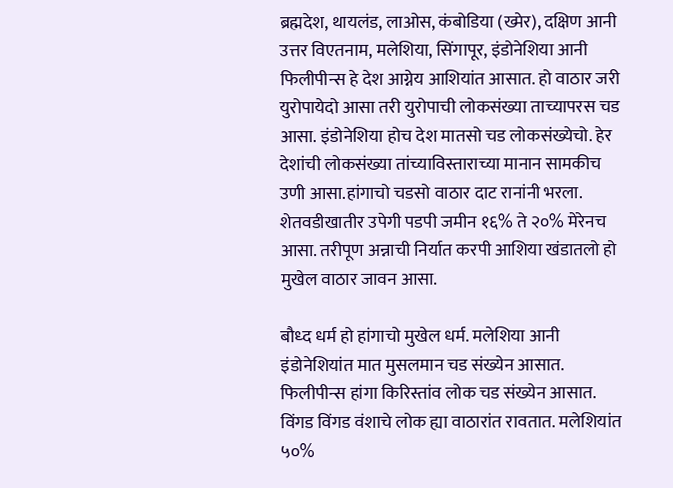ब्रह्मदेश, थायलंड, लाओस, कंबोडिया (ख्मेर), दक्षिण आनी उत्तर विएतनाम, मलेशिया, सिंगापूर, इंडोनेशिया आनी फिलीपीन्स हे देश आग्नेय आशियांत आसात. हो वाठार जरी युरोपायेदो आसा तरी युरोपाची लोकसंख्या ताच्यापरस चड आसा. इंडोनेशिया होच देश मातसो चड लोकसंख्येचो. हेर देशांची लोकसंख्या तांच्याविस्ताराच्या मानान सामकीच उणी आसा.हांगाचो चडसो वाठार दाट रानांनी भरला. शेतवडीखातीर उपेगी पडपी जमीन १६% ते २०% मेरेनच आसा. तरीपूण अन्नाची निर्यात करपी आशिया खंडातलो हो मुखेल वाठार जावन आसा.

बौध्द धर्म हो हांगाचो मुखेल धर्म. मलेशिया आनी इंडोनेशियांत मात मुसलमान चड संख्येन आसात. फिलीपीन्स हांगा किरिस्तांव लोक चड संख्येन आसात. विंगड विंगड वंशाचे लोक ह्या वाठारांत रावतात. मलेशियांत ५०%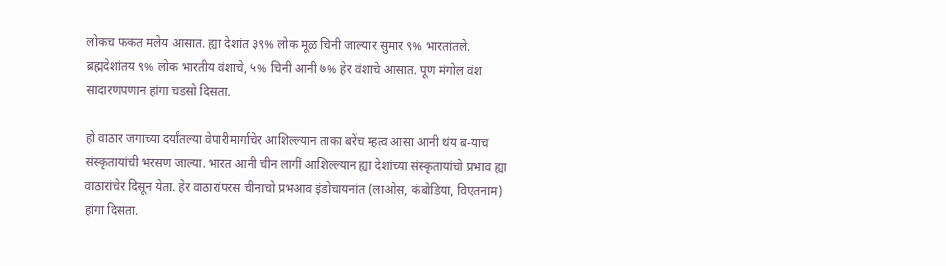लोकच फकत मलेय आसात. ह्या देशांत ३९% लोक मूळ चिनी जाल्यार सुमार ९% भारतांतले. ब्रह्मदेशांतय ९% लोक भारतीय वंशाचे, ५% चिनी आनी ७% हेर वंशाचे आसात. पूण मंगोल वंश सादारणपणान हांगा चडसो दिसता.

हो वाठार जगाच्या दर्यांतल्या वेपारीमार्गाचेर आशिल्ल्यान ताका बरेंच म्हत्व आसा आनी थंय ब-याच संस्कृतायांची भरसण जाल्या. भारत आनी चीन लागीं आशिल्ल्यान ह्या देशांच्या संस्कृतायांचो प्रभाव ह्या वाठारांचेर दिसून येता. हेर वाठारांपरस चीनाचो प्रभआव इंडोचायनांत (लाओस, कंबोडिया, विएतनाम) हांगा दिसता.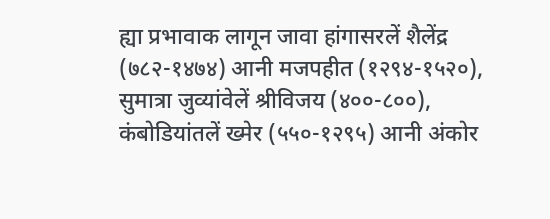ह्या प्रभावाक लागून जावा हांगासरलें शैलेंद्र (७८२-१४७४) आनी मजपहीत (१२९४-१५२०), सुमात्रा जुव्यांवेलें श्रीविजय (४००-८००), कंबोडियांतलें ख्मेर (५५०-१२९५) आनी अंकोर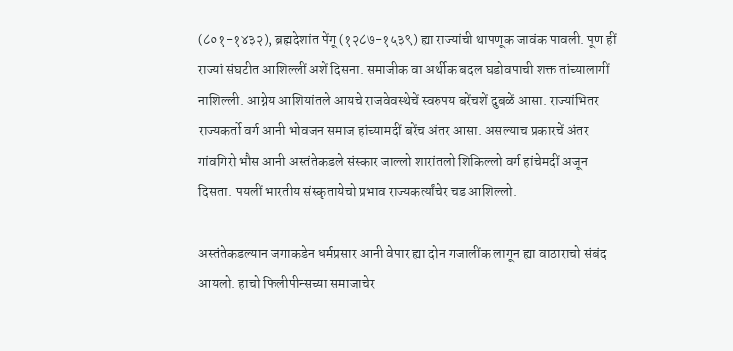(८०१-१४३२), ब्रह्मदेशांत पेंगू (१२८७-१५३९) ह्या राज्यांची थापणूक जावंक पावली. पूण हीं राज्यां संघटीत आशिल्लीं अशें दिसना. समाजीक वा अर्थीक बदल घडोवपाची शक्त तांच्यालागीं नाशिल्ली. आग्नेय आशियांतले आयचे राजवेवस्थेचें स्वरुपय बरेंचशें दुबळें आसा. राज्यांभितर राज्यकर्तो वर्ग आनी भोवजन समाज हांच्यामदीं बरेंच अंतर आसा. असल्याच प्रकारचें अंतर गांवगिरो भौस आनी अस्तंतेकडले संस्कार जाल्लो शारांतलो शिकिल्लो वर्ग हांचेमदीं अजून दिसता. पयलीं भारतीय संस्कृतायेचो प्रभाव राज्यकर्त्यांचेर चड आशिल्लो.

अस्तंतेकडल्यान जगाकडेन धर्मप्रसार आनी वेपार ह्या दोन गजालींक लागून ह्या वाठाराचो संबंद आयलो. हाचो फिलीपीन्सच्या समाजाचेर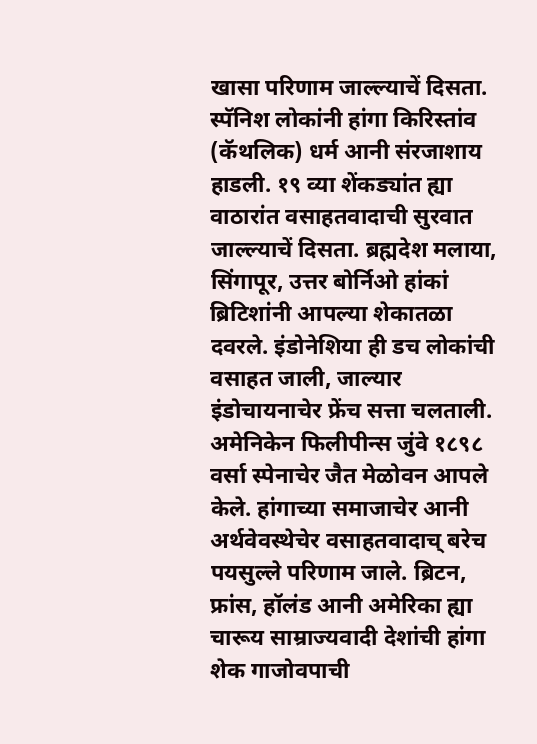खासा परिणाम जाल्ल्याचें दिसता. स्पॅनिश लोकांनी हांगा किरिस्तांव (कॅथलिक) धर्म आनी संरजाशाय हाडली. १९ व्या शेंकड्यांत ह्या वाठारांत वसाहतवादाची सुरवात जाल्ल्याचें दिसता. ब्रह्मदेश मलाया, सिंगापूर, उत्तर बोर्निओ हांकां ब्रिटिशांनी आपल्या शेकातळा दवरले. इंडोनेशिया ही डच लोकांची वसाहत जाली, जाल्यार इंडोचायनाचेर फ्रेंच सत्ता चलताली. अमेनिकेन फिलीपीन्स जुंवे १८९८ वर्सा स्पेनाचेर जैत मेळोवन आपले केले. हांगाच्या समाजाचेर आनी अर्थवेवस्थेचेर वसाहतवादाच् बरेच पयसुल्ले परिणाम जाले. ब्रिटन, फ्रांस, हॉलंड आनी अमेरिका ह्या चारूय साम्राज्यवादी देशांची हांगा शेक गाजोवपाची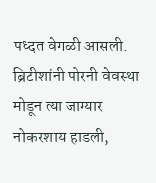पध्दत वेगळी आसली. ब्रिटीशांनी पोरनी वेवस्था मोडून त्या जाग्यार नोकरशाय हाडली,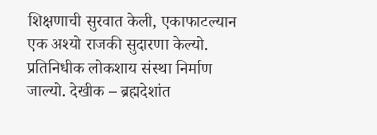शिक्षणाची सुरवात केली, एकाफाटल्यान एक अश्यो राजकी सुदारणा केल्यो. प्रतिनिधीक लोकशाय संस्था निर्माण जाल्यो. देखीक – ब्रह्मदेशांत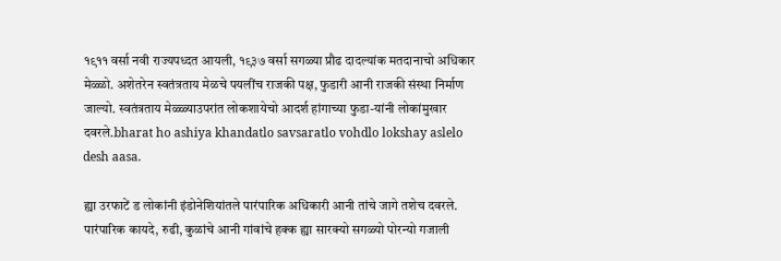१९११ वर्सा नवी राज्यपध्दत आयली, १९३७ वर्सा सगळ्या प्रौढ दादल्यांक मतदानाचो अधिकार मेळ्ळो. अशेतरेन स्वतंत्रताय मेळचे पयलींच राजकी पक्ष, फुडारी आनी राजकी संस्था निर्माण जाल्यो. स्वतंत्रताय मेळ्ळ्याउपरांत लोकशायेचो आदर्श हांगाच्या फुडा-यांनी लोकांमुखार दवरले.bharat ho ashiya khandatlo savsaratlo vohdlo lokshay aslelo desh aasa.

ह्या उरफाटें ड लोकांनी इंडोनेशियांतले पारंपारिक अधिकारी आनी तांचे जागे तशेच दवरले. पारंपारिक कायदे, रुढी, कुळांचे आनी गांवांचे हक्क ह्या सारक्यो सगळ्यो पोरन्यो गजाली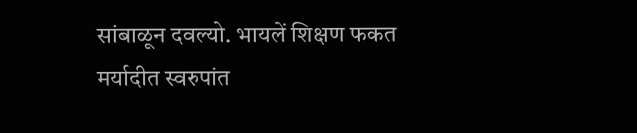सांबाळून दवल्यो. भायलें शिक्षण फकत मर्यादीत स्वरुपांत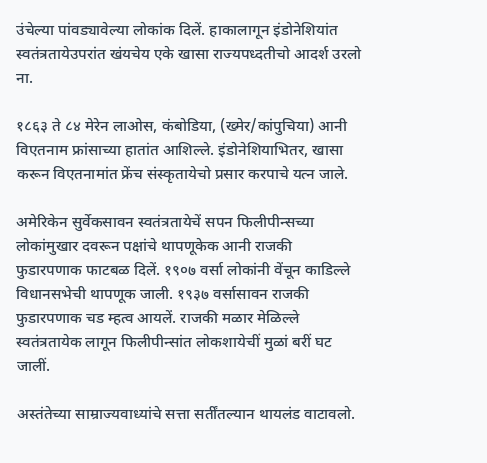उंचेल्या पांवड्यावेल्या लोकांक दिलें. हाकालागून इंडोनेशियांत स्वतंत्रतायेउपरांत खंयचेय एके खासा राज्यपध्दतीचो आदर्श उरलो ना.

१८६३ ते ८४ मेरेन लाओस, कंबोडिया, (ख्मेर/कांपुचिया) आनी विएतनाम फ्रांसाच्या हातांत आशिल्ले. इंडोनेशियाभितर, खासा करून विएतनामांत फ्रेंच संस्कृतायेचो प्रसार करपाचे यत्न जाले.

अमेरिकेन सुर्वेकसावन स्वतंत्रतायेचें सपन फिलीपीन्सच्या लोकांमुखार दवरून पक्षांचे थापणूकेक आनी राजकी फुडारपणाक फाटबळ दिलें. १९०७ वर्सा लोकांनी वेंचून काडिल्ले विधानसभेची थापणूक जाली. १९३७ वर्सासावन राजकी फुडारपणाक चड म्हत्व आयलें. राजकी मळार मेळिल्ले स्वतंत्रतायेक लागून फिलीपीन्सांत लोकशायेचीं मुळां बरीं घट जालीं.

अस्तंतेच्या साम्राज्यवाध्यांचे सत्ता सर्तींतल्यान थायलंड वाटावलो.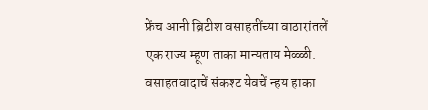फ्रेंच आनी ब्रिटीश वसाहतींच्या वाठारांतलें एक राज्य म्हूण ताका मान्यताय मेळ्ळी. वसाहतवादाचें संकश्ट येवचें न्हय हाका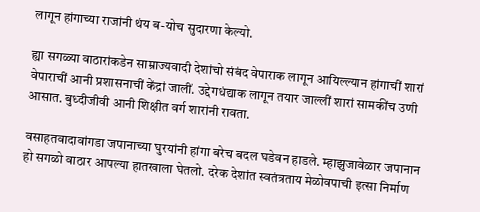लागून हांगाच्या राजांनी थंय ब-योच सुदारणा केल्यो.

ह्या सगळ्या वाठारांकडेन साम्राज्यवादी देशांचो संबंद वेपाराक लागून आयिल्ल्यान हांगाचीं शारां वेपाराचीं आनी प्रशासनाचीं केंद्रां जालीं. उद्देगधंद्याक लागून तयार जाल्लीं शारां सामकींच उणी आसात. बुध्दीजीवी आनी शिक्षीत वर्ग शारांनी रावता.

वसाहतवादावांगडा जपानाच्या घुरयांनी हांगा बरेच बदल घडेवन हाडले. म्हाझुजावेळार जपानान हो सगळो वाठार आपल्या हातखाला घेतलो. दरेक देशांत स्वतंत्रताय मेळोवपाची इत्सा निर्माण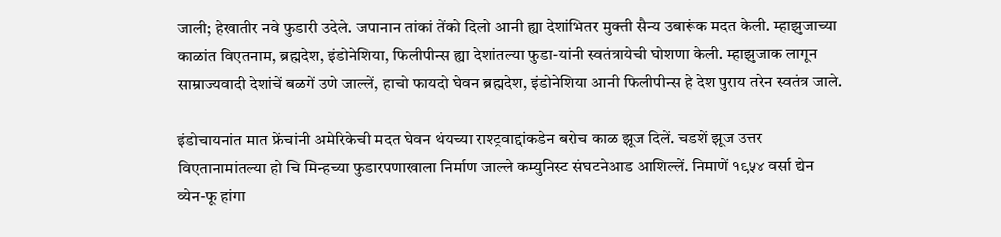जाली; हेखातीर नवे फुडारी उदेले. जपानान तांकां तेंको दिलो आनी ह्या देशांभितर मुक्ती सैन्य उबारूंक मदत केली. म्हाझुजाच्या काळांत विएतनाम, ब्रह्मदेश, इंडोनेशिया, फिलीपीन्स ह्या देशांतल्या फुडा-यांनी स्वतंत्रायेची घोशणा केली. म्हाझुजाक लागून साम्राज्यवादी देशांचें बळगें उणे जाल्लें, हाचो फायदो घेवन ब्रह्मदेश, इंडोनेशिया आनी फिलीपीन्स हे देश पुराय तरेन स्वतंत्र जाले.

इंडोचायनांत मात फ्रेंचांनी अमेरिकेची मदत घेवन थंयच्या राश्ट्रवाद्दांकडेन बरोच काळ झूज दिलें. चडशें झूज उत्तर विएतानामांतल्या हो चि मिन्हच्या फुडारपणाखाला निर्माण जाल्ले कम्युनिस्ट संघटनेआड आशिल्लें. निमाणें १९५४ वर्सा द्येन व्येन-फू हांगा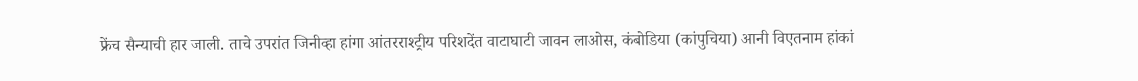फ्रेंच सैन्याची हार जाली. ताचे उपरांत जिनीव्हा हांगा आंतरराश्ट्रीय परिशदेंत वाटाघाटी जावन लाओस, कंबोडिया (कांपुचिया) आनी विएतनाम हांकां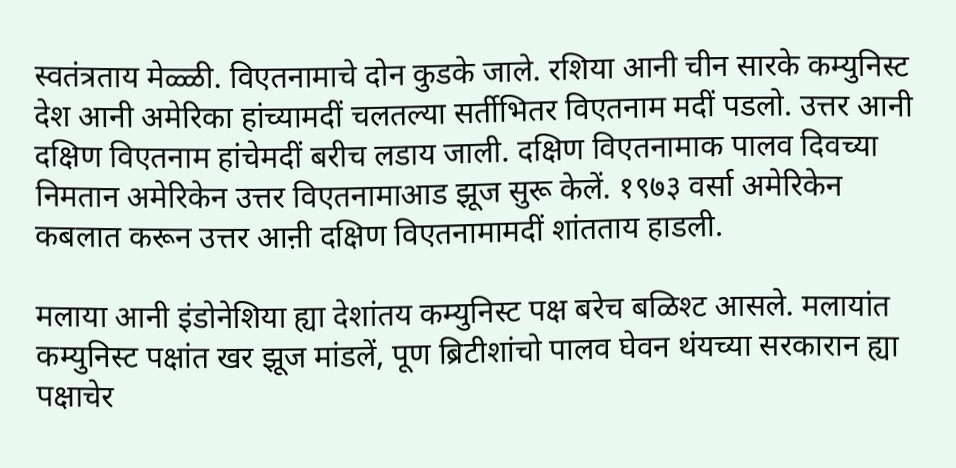स्वतंत्रताय मेळ्ळी. विएतनामाचे दोन कुडके जाले. रशिया आनी चीन सारके कम्युनिस्ट देश आनी अमेरिका हांच्यामदीं चलतल्या सर्तीभितर विएतनाम मदीं पडलो. उत्तर आनी दक्षिण विएतनाम हांचेमदीं बरीच लडाय जाली. दक्षिण विएतनामाक पालव दिवच्या निमतान अमेरिकेन उत्तर विएतनामाआड झूज सुरू केलें. १९७३ वर्सा अमेरिकेन कबलात करून उत्तर आऩी दक्षिण विएतनामामदीं शांतताय हाडली.

मलाया आनी इंडोनेशिया ह्या देशांतय कम्युनिस्ट पक्ष बरेच बळिश्ट आसले. मलायांत कम्युनिस्ट पक्षांत खर झूज मांडलें, पूण ब्रिटीशांचो पालव घेवन थंयच्या सरकारान ह्या पक्षाचेर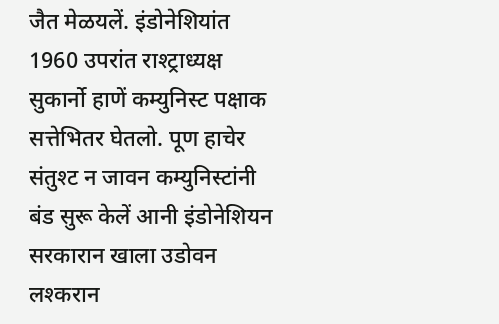जैत मेळयलें. इंडोनेशियांत 1960 उपरांत राश्ट्राध्यक्ष सुकार्नो हाणें कम्युनिस्ट पक्षाक सत्तेभितर घेतलो. पूण हाचेर संतुश्ट न जावन कम्युनिस्टांनी बंड सुरू केलें आनी इंडोनेशियन सरकारान खाला उडोवन लश्करान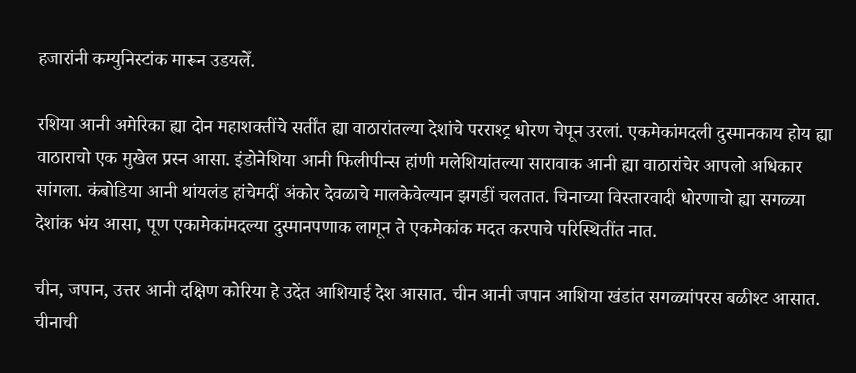हजारांनी कम्युनिस्टांक मारून उडयलेँ.

रशिया आनी अमेरिका ह्या दोन महाशक्तींचे सर्तींत ह्या वाठारांतल्या देशांचे परराश्ट्र धोरण चेपून उरलां. एकमेकांमदली दुस्मानकाय होय ह्या वाठाराचो एक मुखेल प्रस्न आसा. इंडोनेशिया आनी फिलीपीन्स हांणी मलेशियांतल्या सारावाक आनी ह्या वाठारांचेर आपलो अधिकार सांगला. कंबोडिया आनी थांयलंड हांचेमदीं अंकोर देवळाचे मालकेवेल्यान झगडीं चलतात. चिनाच्या विस्तारवादी धोरणाचो ह्या सगळ्या देशांक भंय आसा, पूण एकामेकांमदल्या दुस्मानपणाक लागून ते एकमेकांक मदत करपाचे परिस्थितींत नात.

चीन, जपान, उत्तर आनी दक्षिण कोरिया हे उदेंत आशियाई देश आसात. चीन आनी जपान आशिया खंडांत सगळ्यांपरस बळीश्ट आसात. चीनाची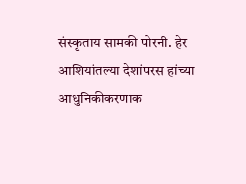संस्कृताय सामकी पोरनी. हेर आशियांतल्या देशांपरस हांच्या आधुनिकीकरणाक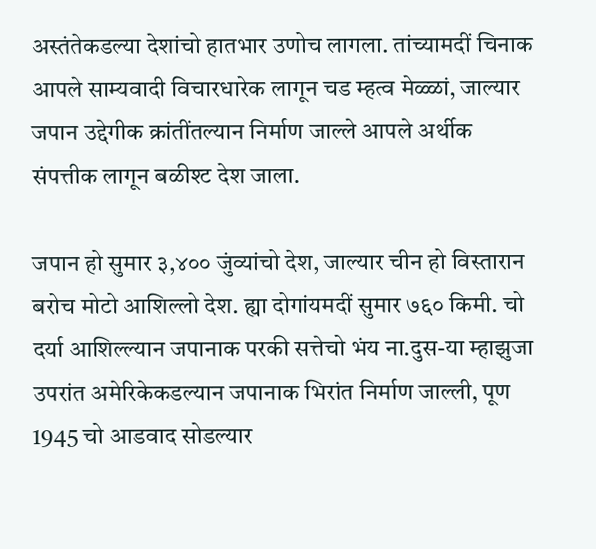अस्तंतेकडल्या देशांचो हातभार उणोच लागला. तांच्यामदीं चिनाक आपले साम्यवादी विचारधारेक लागून चड म्हत्व मेळ्ळां, जाल्यार जपान उद्देगीक क्रांतींतल्यान निर्माण जाल्ले आपले अर्थीक संपत्तीक लागून बळीश्ट देश जाला.

जपान हो सुमार ३,४०० जुंव्यांचो देश, जाल्यार चीन हो विस्तारान बरोच मोटो आशिल्लो देश. ह्या दोगांयमदीं सुमार ७६० किमी. चो दर्या आशिल्ल्यान जपानाक परकी सत्तेचो भंय ना.दुस-या म्हाझुजा उपरांत अमेरिकेकडल्यान जपानाक भिरांत निर्माण जाल्ली, पूण 1945 चो आडवाद सोडल्यार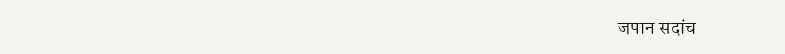जपान सदांच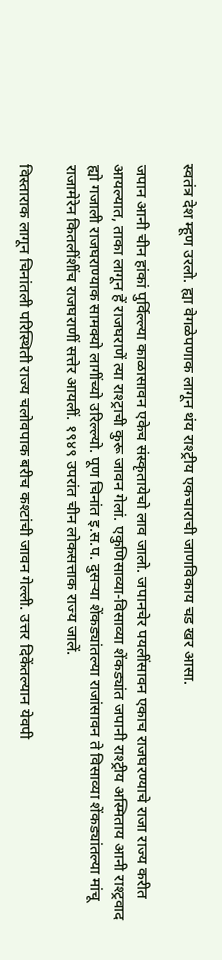स्वतंत्र देश म्हूण उरलो. ह्या वेगळेपणाक लागून थंय राश्ट्रीय एकचाराची जाणविकाय चड खर आसा.

जपान आनी चीन हांकां पुर्विल्ल्या काळासावन एकेच संस्कृतायेचो लाव जालो. जपानचेर पयलींसावन एकाच राजघरण्याचे राजा राज्य करीत आयल्यात, ताका लागून हें राजघराणें त्या राश्ट्राची कुरू जावन गेलां. एकुणिसाव्या-विसाव्या शेंकड्यांत जपानी राश्ट्रीय अस्मिताय आनी राश्ट्रवाद ह्यो गजाली राजघराण्याक सामक्यो लागींच्यो उरिल्ल्यो. पूण चिनांत इ.स.प. दुसऱ्या शेंकड्यांतल्या राजांसावन ते विसाव्या शेंकड्यांतल्या मांचू राजामेरेन कितलींशींच राजघराणीं सत्तेर आयलीं. १९४९ उपरांत चीन लोकसत्ताक राज्य जालें.

विस्ताराक लागून चिनांतली परिस्थिती राज्य चलोवपाक बरीच कश्टांची जावन गेल्ली. उत्तर दिकेंतल्यान येवपी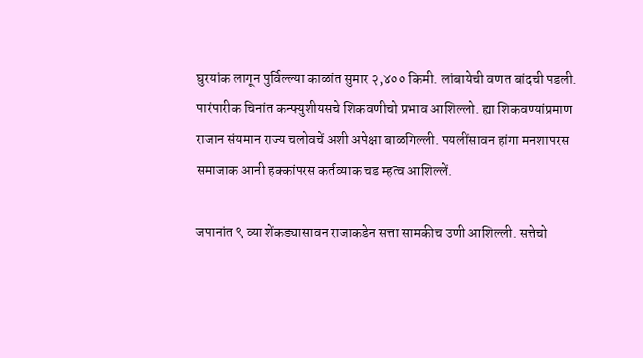घुरयांक लागून पुर्विल्ल्या काळांत सुमार २,४०० किमी. लांबायेची वणत बांदची पडली. पारंपारीक चिनांत कन्फ्युशीयसचे शिकवणीचो प्रभाव आशिल्लो. ह्या शिकवण्यांप्रमाण राजान संयमान राज्य चलोवचें अशी अपेक्षा बाळगिल्ली. पयलींसावन हांगा मनशापरस समाजाक आनी हक्कांपरस कर्तव्याक चड म्हत्व आशिल्लें.

जपानांत ९ व्या शेंकड्यासावन राजाकडेन सत्ता सामकीच उणी आशिल्ली. सत्तेचो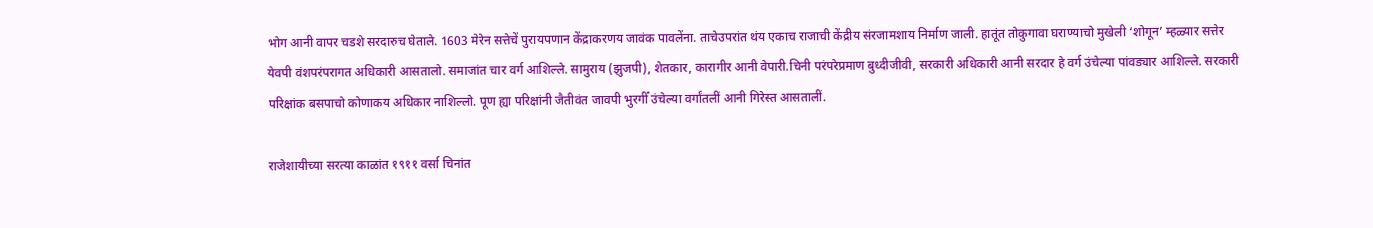भोग आनी वापर चडशे सरदारुच घेताले. 1603 मेरेन सत्तेचें पुरायपणान केंद्राकरणय जावंक पावलेंना. ताचेउपरांत थंय एकाच राजाची केंद्रीय संरजामशाय निर्माण जाली. हातूंत तोकुगावा घराण्याचो मुखेली ‘शोगून’ म्हळ्यार सत्तेर येवपी वंशपरंपरागत अधिकारी आसतालो. समाजांत चार वर्ग आशिल्ले. सामुराय (झुजपी), शेतकार, कारागीर आनी वेपारी.चिनी परंपरेप्रमाण बुध्दीजीवी, सरकारी अधिकारी आनी सरदार हे वर्ग उंचेल्या पांवड्यार आशिल्ले. सरकारी परिक्षांक बसपाचो कोणाकय अधिकार नाशिल्लो. पूण ह्या परिक्षांनी जैतीवंत जावपी भुरगीँ उंचेल्या वर्गांतलीं आनी गिरेस्त आसतालीं.

राजेशायीच्या सरत्या काळांत १९११ वर्सा चिनांत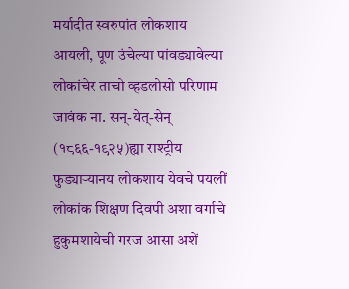मर्यादीत स्वरुपांत लोकशाय आयली, पूण उंचेल्या पांवड्यावेल्या लोकांचेर ताचो व्हडलोसो परिणाम जावंक ना. सन्-येत्-सेन् (१८६६-१९२५)ह्या राश्ट्रीय फुड्याऱ्यानय लोकशाय येवचे पयलीं लोकांक शिक्षण दिवपी अशा वर्गाचे हुकुमशायेची गरज आसा अशें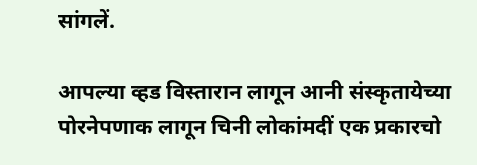सांगलें.

आपल्या व्हड विस्तारान लागून आनी संस्कृतायेच्या पोरनेपणाक लागून चिनी लोकांमदीं एक प्रकारचो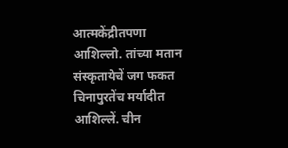आत्मकेंद्रीतपणा आशिल्लो. तांच्या मतान संस्कृतायेचें जग फकत चिनापुरतेंच मर्यादीत आशिल्लें. चीन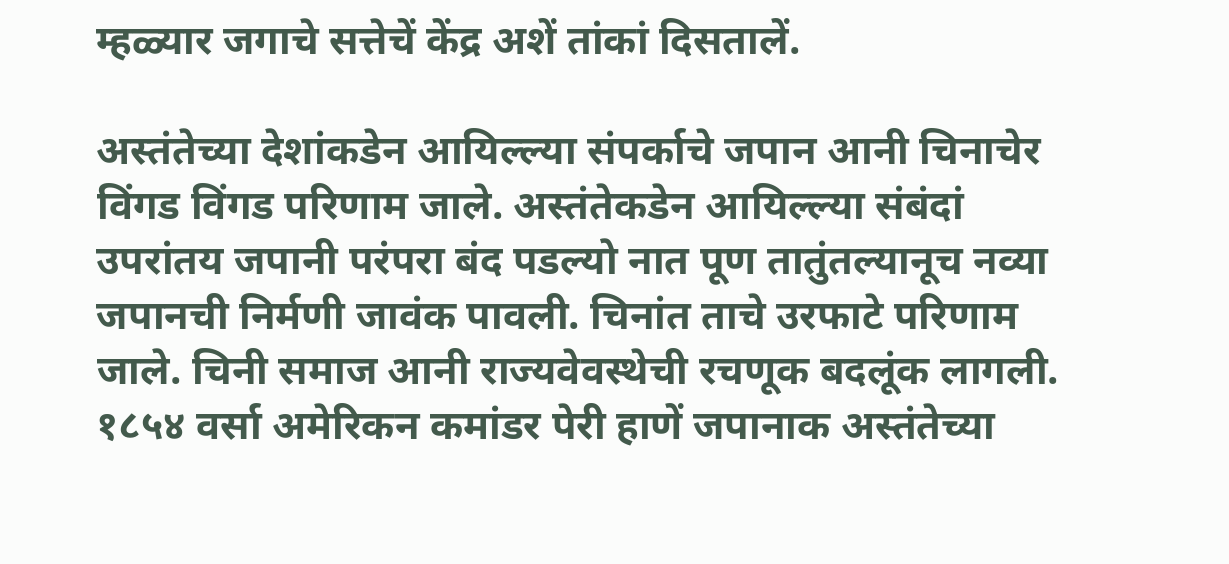म्हळ्यार जगाचे सत्तेचें केंद्र अशें तांकां दिसतालें.

अस्तंतेच्या देशांकडेन आयिल्ल्या संपर्काचे जपान आनी चिनाचेर विंगड विंगड परिणाम जाले. अस्तंतेकडेन आयिल्ल्या संबंदां उपरांतय जपानी परंपरा बंद पडल्यो नात पूण तातुंतल्यानूच नव्या जपानची निर्मणी जावंक पावली. चिनांत ताचे उरफाटे परिणाम जाले. चिनी समाज आनी राज्यवेवस्थेची रचणूक बदलूंक लागली. १८५४ वर्सा अमेरिकन कमांडर पेरी हाणें जपानाक अस्तंतेच्या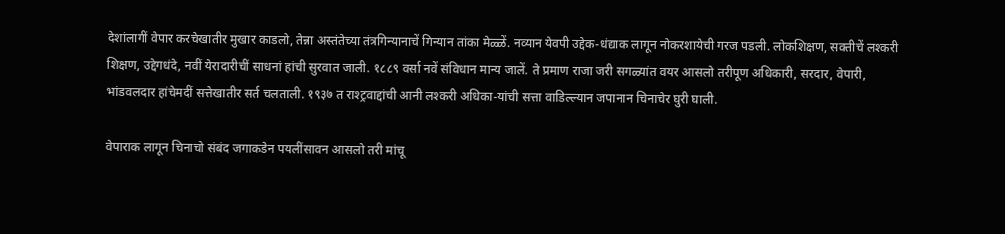देशांलागीं वेपार करचेखातीर मुखार काडलो, तेन्ना अस्तंतेच्या तंत्रगिन्यानाचें गिन्यान तांका मेळ्ळें. नव्यान येवपी उद्देक-धंद्याक लागून नोकरशायेची गरज पडली. लोकशिक्षण, सक्तीचें लश्करी शिक्षण, उद्देगधंदे, नवीं येरादारीचीं साधनां हांची सुरवात जाली. १८८९ वर्सा नवें संविधान मान्य जालें. ते प्रमाण राजा जरी सगळ्यांत वयर आसलो तरीपूण अधिकारी, सरदार, वेपारी, भांडवलदार हांचेमदीं सत्तेखातीर सर्त चलताली. १९३७ त राश्ट्रवाद्दांची आनी लश्करी अधिका-यांची सत्ता वाडिल्ल्यान जपानान चिनाचेर घुरी घाली.

वेपाराक लागून चिनाचो संबंद जगाकडेन पयलींसावन आसलो तरी मांचू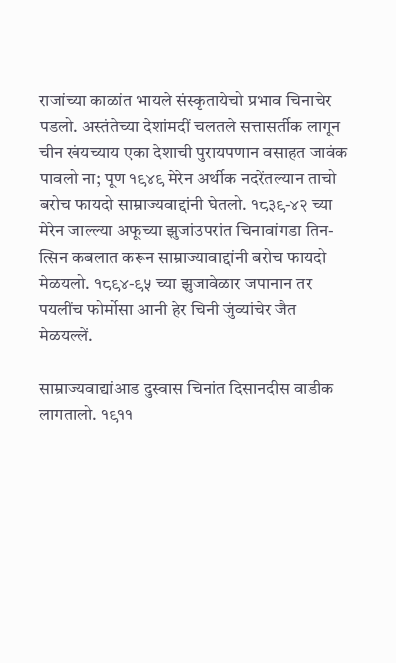राजांच्या काळांत भायले संस्कृतायेचो प्रभाव चिनाचेर पडलो. अस्तंतेच्या देशांमदीं चलतले सत्तासर्तीक लागून चीन खंयच्याय एका देशाची पुरायपणान वसाहत जावंक पावलो ना; पूण १९४९ मेरेन अर्थीक नदरेंतल्यान ताचो बरोच फायदो साम्राज्यवाद्दांनी घेतलो. १८३९-४२ च्या मेरेन जाल्ल्या अफूच्या झुजांउपरांत चिनावांगडा तिन-त्सिन कबलात करून साम्राज्यावाद्दांनी बरोच फायदो मेळयलो. १८९४-९५ च्या झुजावेळार जपानान तर पयलींच फोर्मोसा आनी हेर चिनी जुंव्यांचेर जैत मेळयल्लें.

साम्राज्यवाद्यांआड दुस्वास चिनांत दिसानदीस वाडीक लागतालो. १९११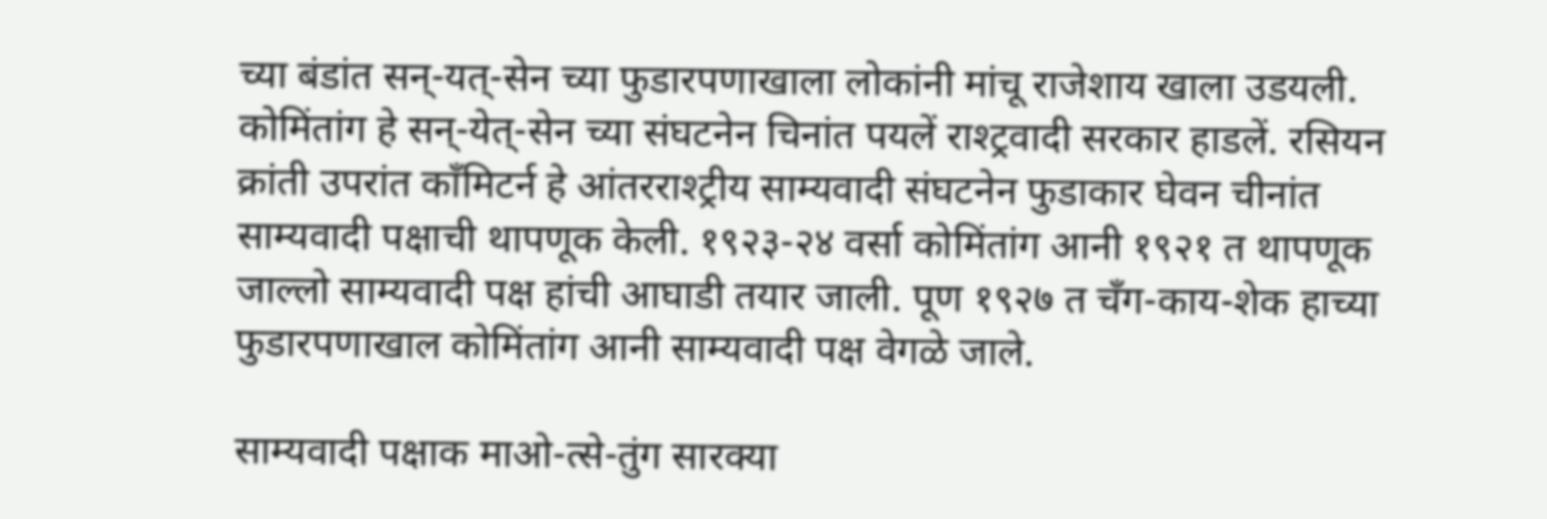च्या बंडांत सन्-यत्-सेन च्या फुडारपणाखाला लोकांनी मांचू राजेशाय खाला उडयली. कोमिंतांग हे सन्-येत्-सेन च्या संघटनेन चिनांत पयलें राश्ट्रवादी सरकार हाडलें. रसियन क्रांती उपरांत काँमिटर्न हे आंतरराश्ट्रीय साम्यवादी संघटनेन फुडाकार घेवन चीनांत साम्यवादी पक्षाची थापणूक केली. १९२३-२४ वर्सा कोमिंतांग आनी १९२१ त थापणूक जाल्लो साम्यवादी पक्ष हांची आघाडी तयार जाली. पूण १९२७ त चँग-काय-शेक हाच्या फुडारपणाखाल कोमिंतांग आनी साम्यवादी पक्ष वेगळे जाले.

साम्यवादी पक्षाक माओ-त्से-तुंग सारक्या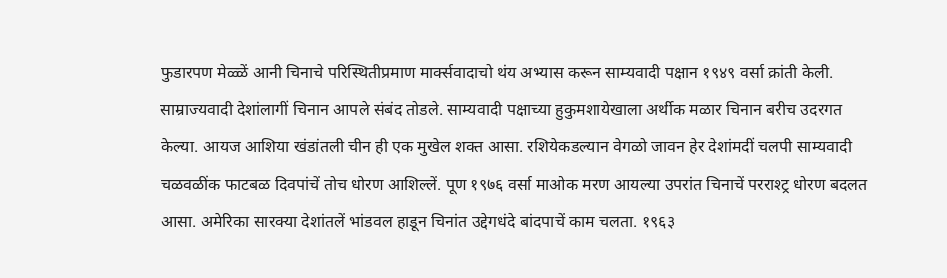फुडारपण मेळ्ळें आनी चिनाचे परिस्थितीप्रमाण मार्क्सवादाचो थंय अभ्यास करून साम्यवादी पक्षान १९४९ वर्सा क्रांती केली. साम्राज्यवादी देशांलागीं चिनान आपले संबंद तोडले. साम्यवादी पक्षाच्या हुकुमशायेखाला अर्थीक मळार चिनान बरीच उदरगत केल्या. आयज आशिया खंडांतली चीन ही एक मुखेल शक्त आसा. रशियेकडल्यान वेगळो जावन हेर देशांमदीं चलपी साम्यवादी चळवळींक फाटबळ दिवपांचें तोच धोरण आशिल्लें. पूण १९७६ वर्सा माओक मरण आयल्या उपरांत चिनाचें परराश्ट्र धोरण बदलत आसा. अमेरिका सारक्या देशांतलें भांडवल हाडून चिनांत उद्देगधंदे बांदपाचें काम चलता. १९६३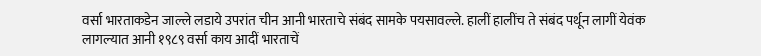वर्सा भारताकडेन जाल्ले लडाये उपरांत चीन आनी भारताचे संबंद सामके पयसावल्ले. हालीं हालींच ते संबंद पर्थून लागीं येवंक लागल्यात आनी १९८९ वर्सा काय आदीं भारताचें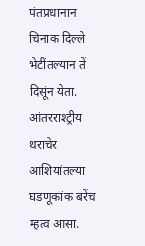पंतप्रधानान चिनाक दिल्ले भेटींतल्यान तें दिसूंन येता. आंतरराश्ट्रीय थराचेर आशियांतल्या घडणूकांक बरेंच म्हत्व आसा.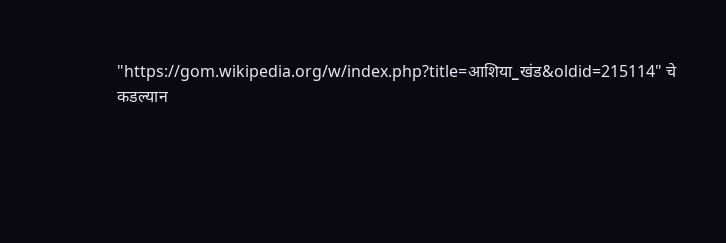"https://gom.wikipedia.org/w/index.php?title=आशिया_खंड&oldid=215114" चे कडल्यान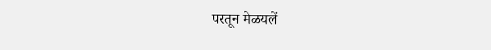परतून मेळयलें